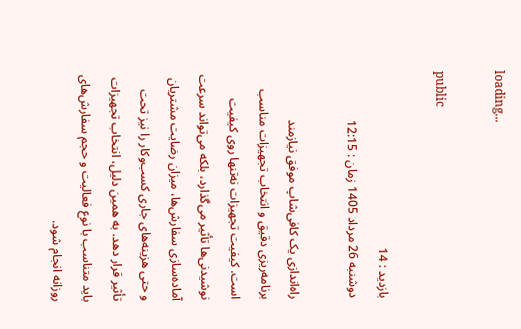loading...

public

بازدید : 14
دوشنبه 26 مرداد 1405 زمان : 12:15

راه‌اندازی یک کافی‌شاپ موفق نیازمند برنامه‌ریزی دقیق و انتخاب تجهیزات مناسب است. کیفیت تجهیزات نه‌تنها روی کیفیت نوشیدنی‌ها تأثیر می‌گذارد، بلکه می‌تواند سرعت آماده‌سازی سفارش‌ها، میزان رضایت مشتریان و حتی هزینه‌های جاری کسب‌وکار را نیز تحت تأثیر قرار دهد. به همین دلیل، انتخاب تجهیزات باید متناسب با نوع فعالیت و حجم سفارش‌های روزانه انجام شود.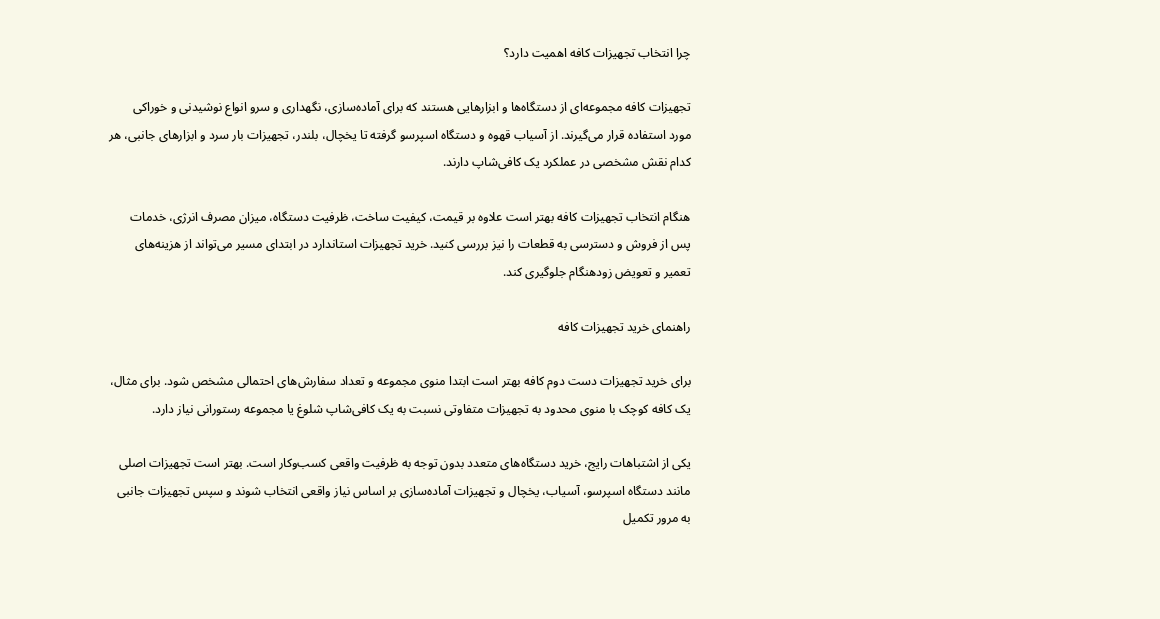چرا انتخاب تجهیزات کافه اهمیت دارد؟

تجهیزات کافه مجموعه‌ای از دستگاه‌ها و ابزارهایی هستند که برای آماده‌سازی، نگهداری و سرو انواع نوشیدنی و خوراکی مورد استفاده قرار می‌گیرند. از آسیاب قهوه و دستگاه اسپرسو گرفته تا یخچال، بلندر، تجهیزات بار سرد و ابزارهای جانبی، هر کدام نقش مشخصی در عملکرد یک کافی‌شاپ دارند.

هنگام انتخاب تجهیزات کافه بهتر است علاوه بر قیمت، کیفیت ساخت، ظرفیت دستگاه، میزان مصرف انرژی، خدمات پس از فروش و دسترسی به قطعات را نیز بررسی کنید. خرید تجهیزات استاندارد در ابتدای مسیر می‌تواند از هزینه‌های تعمیر و تعویض زودهنگام جلوگیری کند.

راهنمای خرید تجهیزات کافه

برای خرید تجهیزات دست دوم کافه بهتر است ابتدا منوی مجموعه و تعداد سفارش‌های احتمالی مشخص شود. برای مثال، یک کافه کوچک با منوی محدود به تجهیزات متفاوتی نسبت به یک کافی‌شاپ شلوغ یا مجموعه رستورانی نیاز دارد.

یکی از اشتباهات رایج، خرید دستگاه‌های متعدد بدون توجه به ظرفیت واقعی کسب‌وکار است. بهتر است تجهیزات اصلی مانند دستگاه اسپرسو، آسیاب، یخچال و تجهیزات آماده‌سازی بر اساس نیاز واقعی انتخاب شوند و سپس تجهیزات جانبی به مرور تکمیل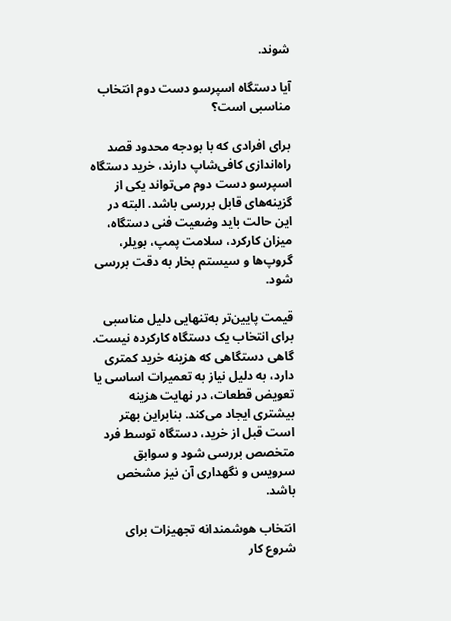شوند.

آیا دستگاه اسپرسو دست دوم انتخاب مناسبی است؟

برای افرادی که با بودجه محدود قصد راه‌اندازی کافی‌شاپ دارند، خرید دستگاه اسپرسو دست دوم می‌تواند یکی از گزینه‌های قابل بررسی باشد. البته در این حالت باید وضعیت فنی دستگاه، میزان کارکرد، سلامت پمپ، بویلر، گروپ‌ها و سیستم بخار به دقت بررسی شود.

قیمت پایین‌تر به‌تنهایی دلیل مناسبی برای انتخاب یک دستگاه کارکرده نیست. گاهی دستگاهی که هزینه خرید کمتری دارد، به دلیل نیاز به تعمیرات اساسی یا تعویض قطعات، در نهایت هزینه بیشتری ایجاد می‌کند. بنابراین بهتر است قبل از خرید، دستگاه توسط فرد متخصص بررسی شود و سوابق سرویس و نگهداری آن نیز مشخص باشد.

انتخاب هوشمندانه تجهیزات برای شروع کار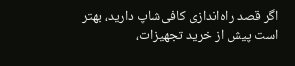اگر قصد راه‌اندازی کافی‌شاپ دارید، بهتر است پیش از خرید تجهیزات،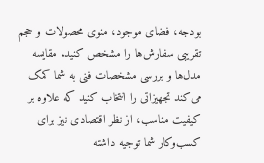بودجه، فضای موجود، منوی محصولات و حجم تقریبی سفارش‌ها را مشخص کنید. مقایسه مدل‌ها و بررسی مشخصات فنی به شما کمک می‌کند تجهیزاتی را انتخاب کنید که علاوه بر کیفیت مناسب، از نظر اقتصادی نیز برای کسب‌وکار شما توجیه داشته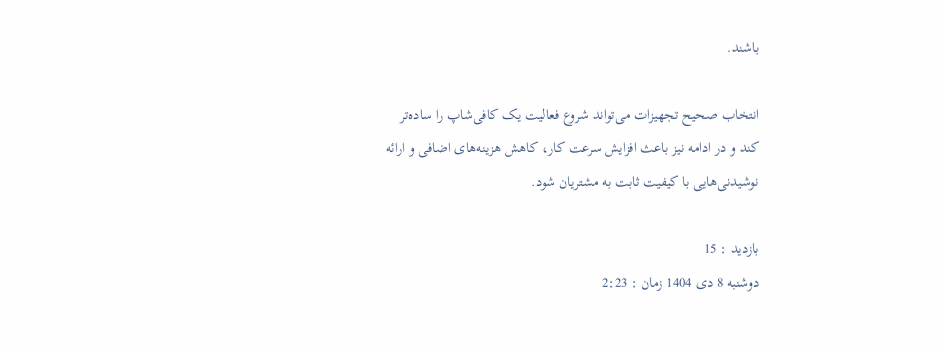باشند.

انتخاب صحیح تجهیزات می‌تواند شروع فعالیت یک کافی‌شاپ را ساده‌تر کند و در ادامه نیز باعث افزایش سرعت کار، کاهش هزینه‌های اضافی و ارائه نوشیدنی‌هایی با کیفیت ثابت به مشتریان شود.

بازدید : 15
دوشنبه 8 دی 1404 زمان : 2:23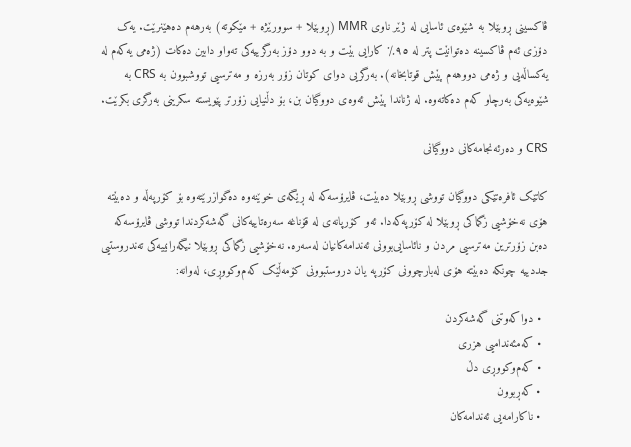ڤاکسینی ڕوبێلا بە شێوەی ئاسایی لە ژێر ناوی MMR (ڕوبێلا + سوورێژە + مێکوتە) بەرهەم دەهێنرێت. یەک دۆزی ئەم ڤاکسینە دەتوانێت پتر لە ٩٥٪ کارایی بێت و بە دوو دۆز بەرگرییەکی تەواو دابین دەکات (ژەمی یەکەم لە یەکساڵەیی و ژەمی دووهەم پێش قوتابخانە). بەرگریی دوای کوتان زۆر بەرزە و مەترسیی تووشبوون بە CRS بە شێوەیەکی بەرچاو کەم دەکاتەوە. لە ژناندا پێش ئەوەی دووگیان بن، بۆ دڵنیایی زۆرتر پێویستە سکرینی بەرگری بکرێت.

CRS و دەرئەنجامەکانی دووگیانی

کاتێک ئافرەتێکی دووگیان تووشی ڕوبێلا دەبێت، ڤایرۆسەکە لە ڕێگەی خوێنەوە دەگوازرێتەوە بۆ کۆرپەڵە و دەبێتە هۆی نەخۆشیی زگماکی ڕوبێلا لە کۆرپەکەدا. ئەو کۆرپانەی لە قۆناغە سەرەتاییەکانی گەشەکردندا تووشی ڤایرۆسەکە دەبن زۆرترین مەترسیی مردن و نائاسایی‌بوونی ئەندامەکانیان لەسەرە. نەخۆشیی زگماکی ڕوبێلا نیگەرانییەکی تەندروستیی جددییە چونکە دەبێتە هۆی لەبارچوونی کۆرپە یان دروستبوونی کۆمەڵێک کەم‌وکووڕی، لەوانە:

  • دواکەوتنی گەشەکردن
  • کەمئەندامیی هزری
  • کەم‌وکووڕی دڵ
  • کەڕبوون
  • ناکارامەیی ئەندامەکان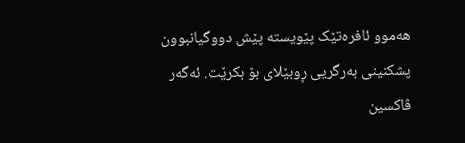هەموو ئافرەتێک پێویستە پێش دووگیانبوون پشکنینی بەرگریی ڕوبێلای بۆ بکرێت. ئەگەر ڤاکسین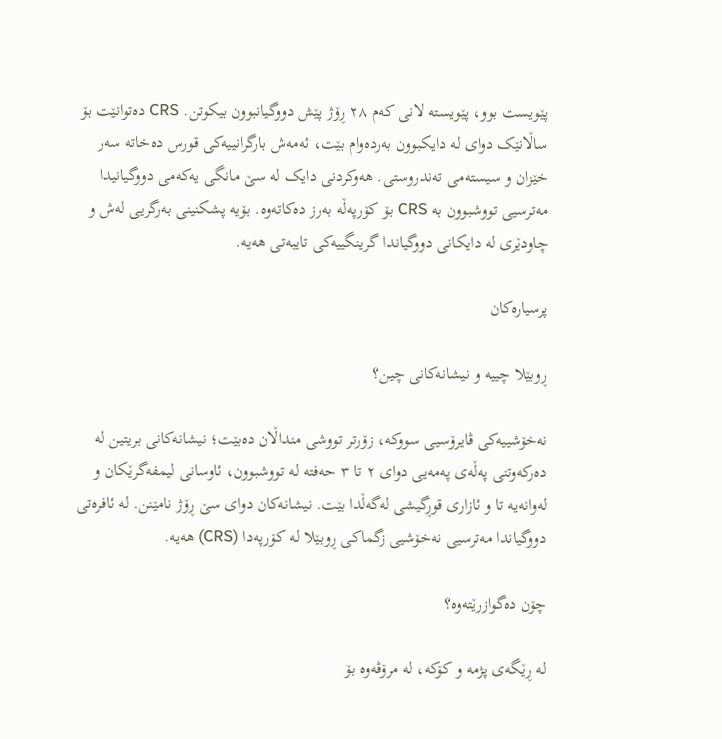پێویست بوو، پێویستە لانی کەم ٢٨ ڕۆژ پێش دووگیانبوون بیکوتن. CRS دەتوانێت بۆ ساڵانێک دوای لە دایکبوون بەردەوام بێت، ئەمەش بارگرانییەکی قورس دەخاتە سەر خێزان و سیستەمی تەندروستی. هەوکردنی دایک لە سێ مانگی یەکەمی دووگیانیدا مەترسیی تووشبوون بە CRS بۆ کۆرپەڵە بەرز دەکاتەوە. بۆیە پشکنینی بەرگریی لەش و چاودێری لە دایکانی دووگیاندا گرینگییەکی تایبەتی هەیە.

پرسیارەکان

ڕوبێلا چییە و نیشانەکانی چین؟

نەخۆشییەکی ڤایرۆسیی سووکە، زۆرتر تووشی منداڵان دەبێت؛ نیشانەکانی بریتین لە دەرکەوتنی پەڵەی پەمەیی دوای ٢ تا ٣ حەفتە لە تووشبوون، ئاوسانی لیمفەگرێکان و لەوانەیە تا و ئازاری قوڕگیشی لەگەڵدا بێت. نیشانەکان دوای سێ ڕۆژ نامێنن. لە ئافرەتی دووگیاندا مەترسیی نەخۆشیی زگماکی ڕوبێلا لە کۆرپەدا (CRS) هەیە.

چۆن دەگوازرێتەوە؟

لە ڕێگەی پژمە و کۆکە، لە مرۆڤەوە بۆ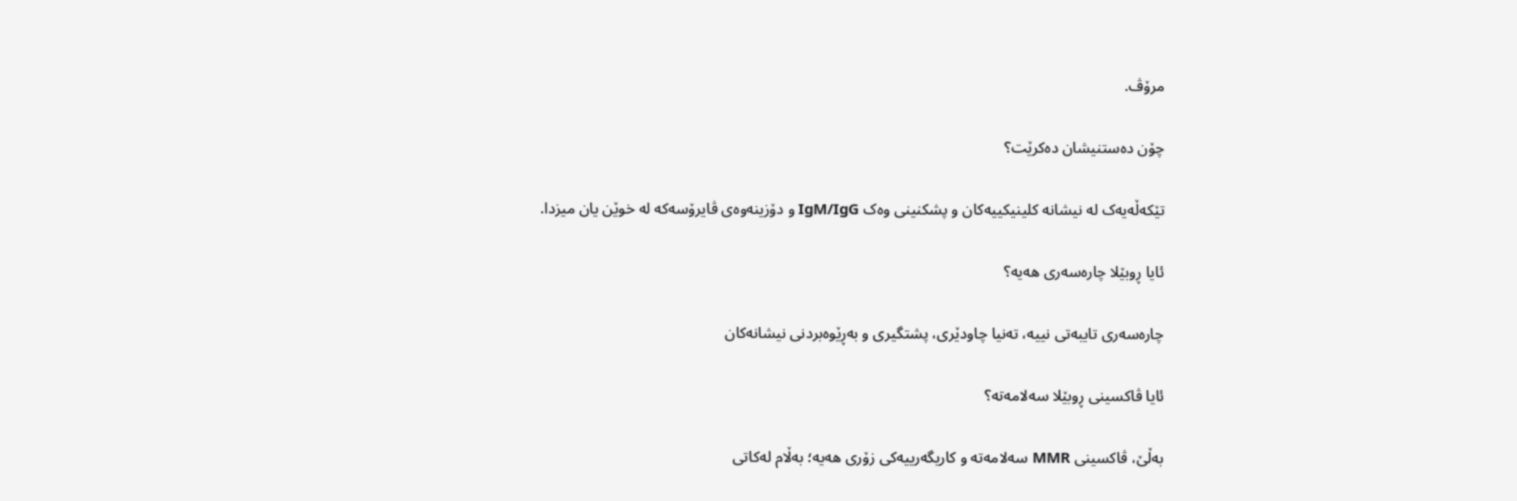مرۆڤ.

چۆن دەستنیشان دەکرێت؟

تێکەڵەیەک لە نیشانە کلینیکییەکان و پشکنینی وەک IgM/IgG و دۆزینەوەی ڤایرۆسەکە لە خوێن یان میزدا.

ئایا ڕوبێلا چارەسەری هەیە؟

چارەسەری تایبەتی نییە، تەنیا چاودێری، پشتگیری و بەڕێوەبردنی نیشانەکان

ئایا ڤاکسینی ڕوبێلا سەلامەتە؟

بەڵێ، ڤاکسینی MMR سەلامەتە و کاریگەرییەکی زۆری هەیە؛ بەڵام لەکاتی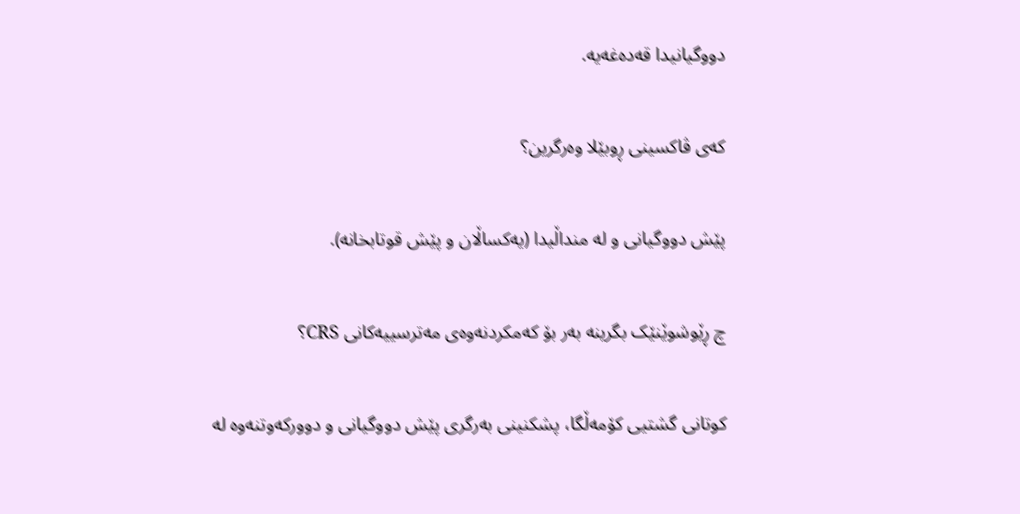دووگیانیدا قەدەغەیە.

کەی ڤاکسینی ڕوبێلا وەرگرین؟

پێش دووگیانی و لە منداڵیدا (یەکساڵان و پێش قوتابخانە).

چ ڕێوشوێنێک بگرینە بەر بۆ کەمکردنەوەی مەترسییەکانی CRS؟

کوتانی گشتیی کۆمەڵگا، پشکنینی بەرگری پێش دووگیانی و دوورکەوتنەوە لە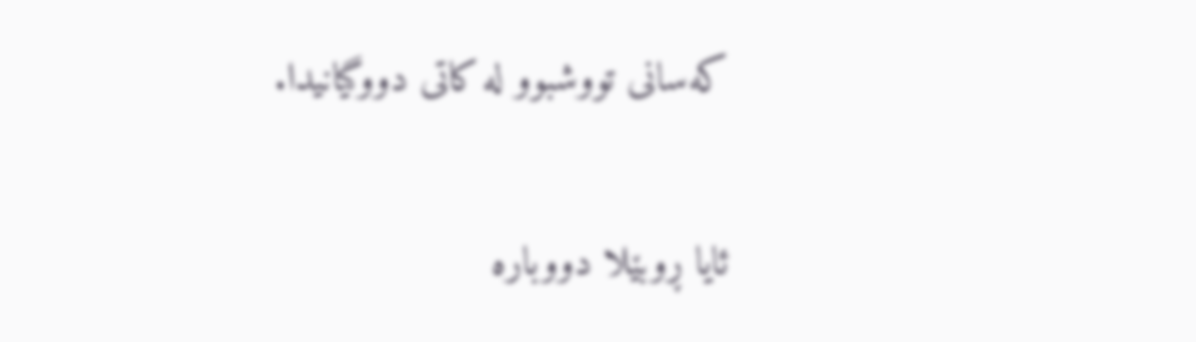کەسانی تووشبوو لە کاتی دووگیانیدا.

ئایا ڕوبێلا دووبارە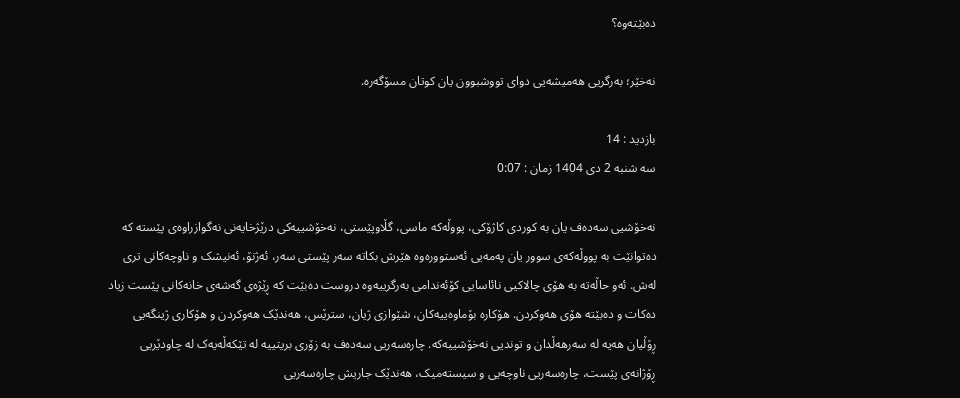دەبێتەوە؟

نەخێر؛ بەرگریی هەمیشەیی دوای تووشبوون یان کوتان مسۆگەرە.

بازدید : 14
سه شنبه 2 دی 1404 زمان : 0:07

نەخۆشیی سەدەف یان بە کوردی کاژۆکی، پووڵەکە ماسی، گڵاوپێستی، نەخۆشییەکی درێژخایەنی نەگوازراوەی پێستە کە دەتوانێت بە پووڵەکەی سوور یان پەمەیی ئەستوورەوە هێرش بکاتە سەر پێستی سەر، ئەژنۆ، ئەنیشک و ناوچەکانی تری لەش. ئەو حاڵەتە بە هۆی چالاکیی نائاسایی کۆئەندامی بەرگرییەوە دروست دەبێت کە ڕێژەی گەشەی خانەکانی پێست زیاد دەکات و دەبێتە هۆی هەوکردن. هۆکارە بۆماوەییەکان، شێوازی ژیان، سترێس، هەندێک هەوکردن و هۆکاری ژینگەیی ڕۆڵیان هەیە لە سەرهەڵدان و توندیی نەخۆشییەکە. چارەسەریی سەدەف بە زۆری بریتییە لە تێکەڵەیەک لە چاودێریی ڕۆژانەی پێست، چارەسەریی ناوچەیی و سیستەمیک، هەندێک جاریش چارەسەریی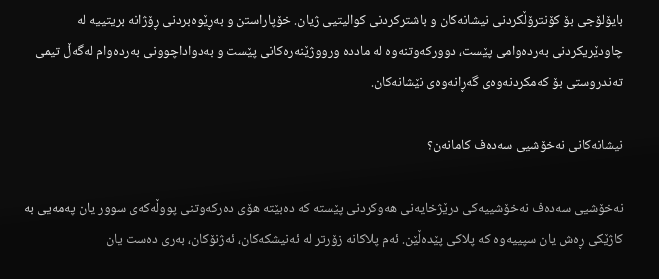بایۆلۆجی بۆ کۆنترۆڵکردنی نیشانەکان و باشترکردنی کوالیتیی ژیان. خۆپاراستن و بەڕێوەبردنی ڕۆژانە بریتییە لە چاودێریکردنی بەردەوامی پێست، دوورکەوتنەوە لە ماددە ورووژێنەرەکانی پێست و بەدواداچوونی بەردەوام لەگەڵ تیمی تەندروستی بۆ کەمکردنەوەی گەڕانەوەی نێشانەکان.

نیشانەکانی نەخۆشیی سەدەف کامانەن؟

نەخۆشیی سەدەف نەخۆشییەکی درێژخایەنی هەوکردنی پێستە کە دەبێتە هۆی دەرکەوتنی پووڵەکەی سوور یان پەمەیی بە کاژێکی ڕەش یان سپییەوە کە پلاکی پێدەڵێن. ئەم پلاکانە زۆرتر لە ئەنیشکەکان، ئەژنۆکان، بەری دەست یان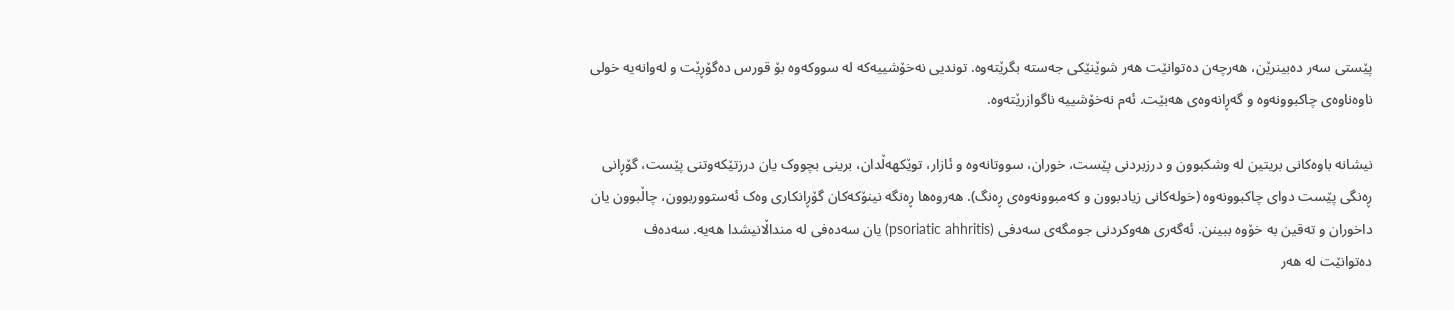پێستی سەر دەبینرێن، هەرچەن دەتوانێت هەر شوێنێکی جەستە بگرێتەوە. توندیی نەخۆشییەکە لە سووکەوە بۆ قورس دەگۆڕێت و لەوانەیە خولی ناوەناوەی چاکبوونەوە و گەڕانەوەی هەبێت. ئەم نەخۆشییە ناگوازرێتەوە.

نیشانە باوەکانی بریتین لە وشکبوون و درزبردنی پێست، خوران، سووتانەوە و ئازار، توێکهەڵدان، برینی بچووک یان درزتێکەوتنی پێست، گۆڕانی ڕەنگی پێست دوای چاکبوونەوە (خولەکانی زیادبوون و کەمبوونەوەی ڕەنگ). هەروەها ڕەنگە نینۆکەکان گۆڕانکاری وەک ئەستووربوون، چاڵبوون یان داخوران و تەقین بە خۆوە ببینن. ئەگەری هەوکردنی جومگەی سەدفی (psoriatic ahhritis) یان سەدەفی لە منداڵانیشدا هەیە. سەدەف دەتوانێت لە هەر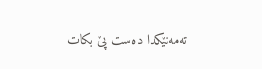تەمەنێکدا دەست پێ بکات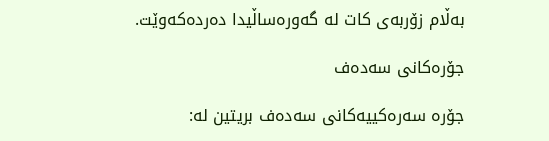بەڵام زۆربەی کات لە گەورەساڵیدا دەردەکەوێت.

جۆرەکانی سەدەف

جۆرە سەرەکییەکانی سەدەف بریتین لە: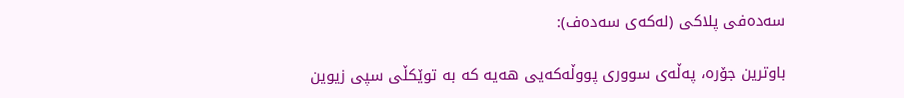سەدەفی پلاکی (لەکەی سەدەف):

باوترین جۆرە، پەڵەی سووری پووڵەکەیی هەیە کە بە توێکڵی سپی زیوین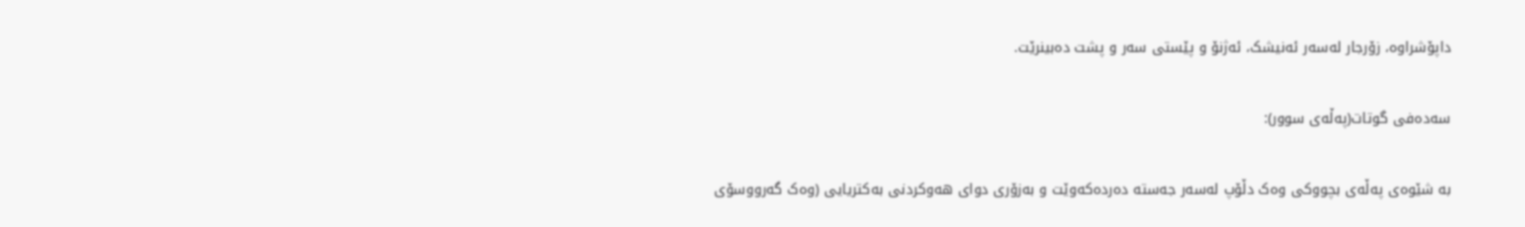داپۆشراوە، زۆرجار لەسەر ئەنیشک، ئەژنۆ و پێستی سەر و پشت دەبینرێت.

سەدەفی گوتات(پەڵەی سوور):

بە شێوەی پەڵەی بچووکی وەک دڵۆپ لەسەر جەستە دەردەکەوێت و بەزۆری دوای هەوکردنی بەکتریایی (وەک گەرووسۆی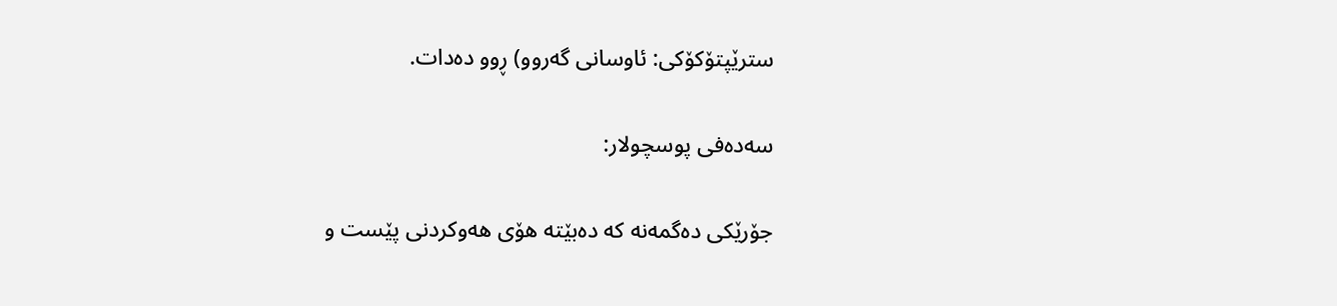سترێپتۆکۆکی: ئاوسانی گەروو) ڕوو دەدات.

سەدەفی پوسچولار:

جۆرێکی دەگمەنە کە دەبێتە هۆی هەوکردنی پێست و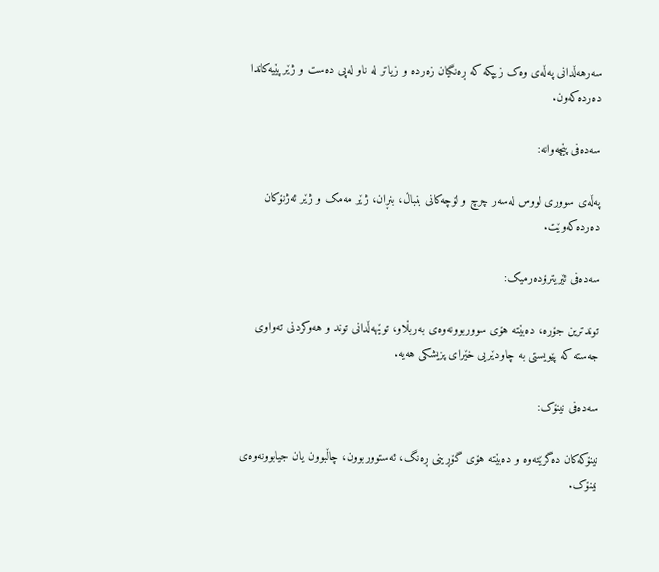سەرهەڵدانی پەڵەی وەک زیپکە کە ڕەنگیان زەردە و زیاتر لە ناو لەپی دەست و ژێرپێیەکاندا دەردەکەون.

سەدەفی پێچەوانە:

پەڵەی سووری لووس لەسەر چرچ و لۆچەکانی بنباڵ، بنڕان، ژێر مەمک و ژێر ئەژنۆکان دەردەکەوێت.

سەدەفی ئێریترۆدەرمیک:

توندترین جۆرە، دەبێتە هۆی سووربوونەوەی بەربڵاو، توێهەڵدانی توند و هەوکردنی تەواوی جەستە کە پێویستی بە چاودێریی خێرای پزیشکی هەیە.

سەدەفی نینۆک:

نینۆکەکان دەگرێتەوە و دەبێتە هۆی گۆڕینی ڕەنگ، ئەستووربوون، چاڵبوون یان جیابوونەوەی نینۆک.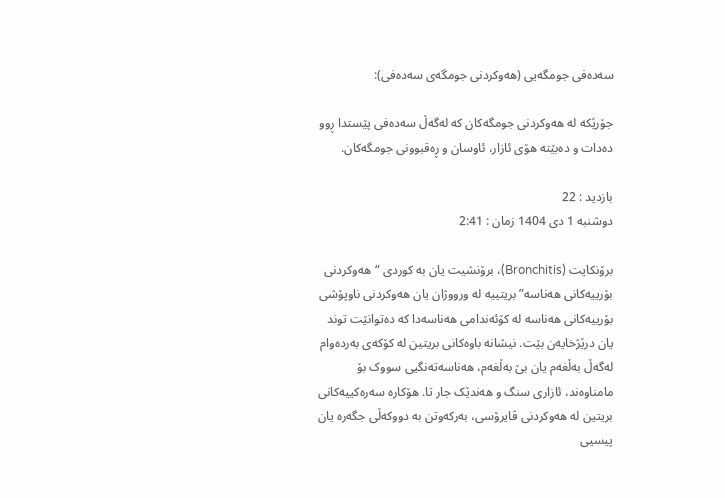سەدەفی جومگەیی (هەوکردنی جومگەی سەدەفی):

جۆرێکە لە هەوکردنی جومگەکان کە لەگەڵ سەدەفی پێستدا ڕوو دەدات و دەبێتە هۆی ئازار، ئاوسان و ڕەقبوونی جومگەکان.

بازدید : 22
دوشنبه 1 دی 1404 زمان : 2:41

برۆنکایت (Bronchitis)، برۆنشیت یان بە کوردی “هەوکردنی بۆرییەکانی هەناسە” بریتییە لە ورووژان یان هەوکردنی ناوپۆشی بۆرییەکانی هەناسە لە کۆئەندامی هەناسەدا کە دەتوانێت توند یان درێژخایەن بێت. نیشانە باوەکانی بریتین لە کۆکەی بەردەوام لەگەڵ بەڵغەم یان بێ بەڵغەم، هەناسەتەنگیی سووک بۆ مامناوەند، ئازاری سنگ و هەندێک جار تا. هۆکارە سەرەکییەکانی بریتین لە هەوکردنی ڤایرۆسی، بەرکەوتن بە دووکەڵی جگەرە یان پیسیی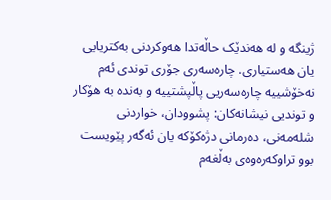ژینگە و لە هەندێک حاڵەتدا هەوکردنی بەکتریایی یان هەستیاری. چارەسەری جۆری توندی ئەم نەخۆشییە چارەسەریی پاڵپشتییە و بەندە بە هۆکار و توندیی نیشانەکان: پشوودان، خواردنی شلەمەنی، دەرمانی دژەکۆکە یان ئەگەر پێویست بوو تراوکەرەوەی بەڵغەم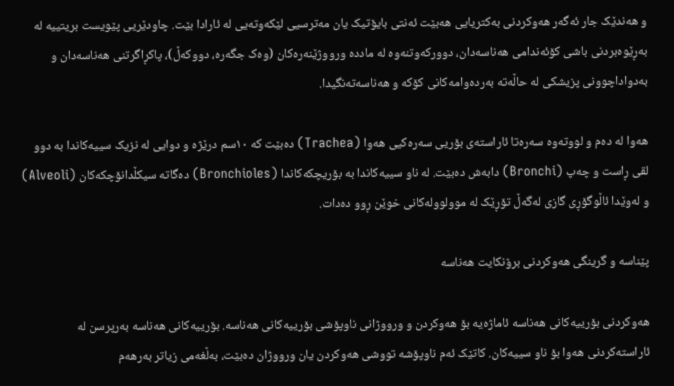و هەندێک جار ئەگەر هەوکردنی بەکتریایی هەبێت ئەنتی بایۆتیک یان مەترسیی لێکەوتەیی لە ئارادا بێت. چاودێریی پێویست بریتییە لە بەڕێوەبردنی باشی کۆئەندامی هەناسەدان، دوورکەوتنەوە لە ماددە ورووژێنەرەکان (وەک جگەرە، دووکەڵ)، پاکڕاگرتنی هەناسەدان و بەدواداچوونی پزیشکی لە حاڵەتە بەردەوامەکانی کۆکە و هەناسەتەنگیدا.

هەوا لە دەم و لووتەوە سەرەتا ئاراستەی بۆریی سەرەکیی هەوا (Trachea) دەبێت کە ١٠سم درێژە و دوایی لە نزیک سییەکاندا بە دوو لقی ڕاست و چەپ (Bronchi) دابەش دەبێت. لە ناو سییەکاندا بە بۆریچکەکاندا (Bronchioles) دەگاتە سیکڵدانۆچکەکان (Alveoli) و لەوێدا ئاڵوگۆڕی گازی لەگەڵ تۆڕێک لە موولوولەکانی خوێن ڕوو دەدات.

پێناسە و گرینگی هەوکردنی برۆنکایت هەناسە

هەوکردنی بۆرییەکانی هەناسە ئاماژەیە بۆ هەوکردن و ورووژانی ناوپۆشی بۆرییەکانی هەناسە. بۆرییەکانی هەناسە بەرپرسن لە ئاراستەکردنی هەوا بۆ ناو سییەکان. کاتێک ئەم ناوپۆشە تووشی هەوکردن یان ورووژان دەبێت، بەڵغەمی زیاتر بەرهەم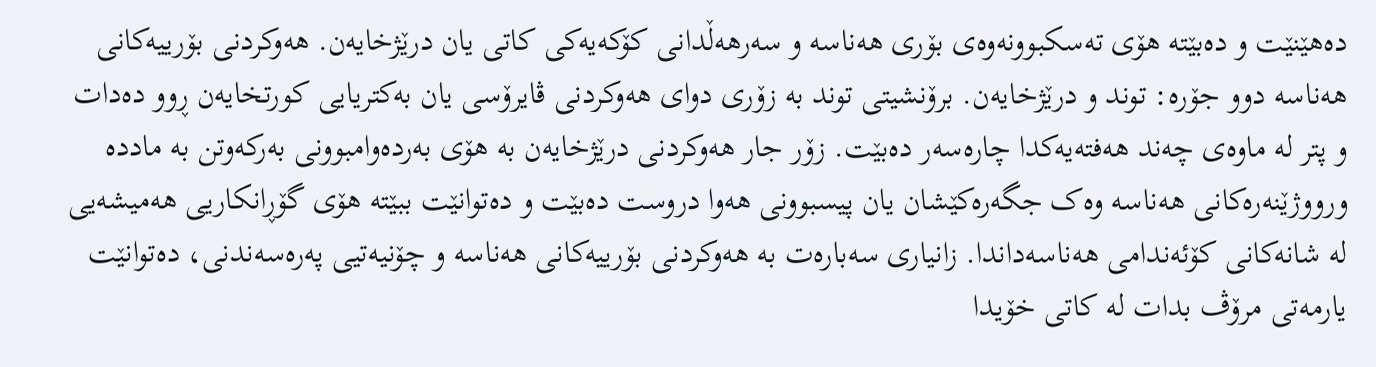دەهێنێت و دەبێتە هۆی تەسکبوونەوەی بۆری هەناسە و سەرهەڵدانی کۆکەیەکی کاتی یان درێژخایەن. هەوکردنی بۆرییەکانی هەناسە دوو جۆرە: توند و درێژخایەن. برۆنشیتی توند بە زۆری دوای هەوکردنی ڤایرۆسی یان بەکتریایی کورتخایەن ڕوو دەدات و پتر لە ماوەی چەند هەفتەیەکدا چارەسەر دەبێت. زۆر جار هەوکردنی درێژخایەن بە هۆی بەردەوامبوونی بەرکەوتن بە ماددە ورووژێنەرەکانی هەناسە وەک جگەرەکێشان یان پیسبوونی هەوا دروست دەبێت و دەتوانێت ببێتە هۆی گۆڕانکاریی هەمیشەیی لە شانەکانی کۆئەندامی هەناسەداندا. زانیاری سەبارەت بە هەوکردنی بۆرییەکانی هەناسە و چۆنیەتیی پەرەسەندنی، دەتوانێت یارمەتی مرۆڤ بدات لە کاتی خۆیدا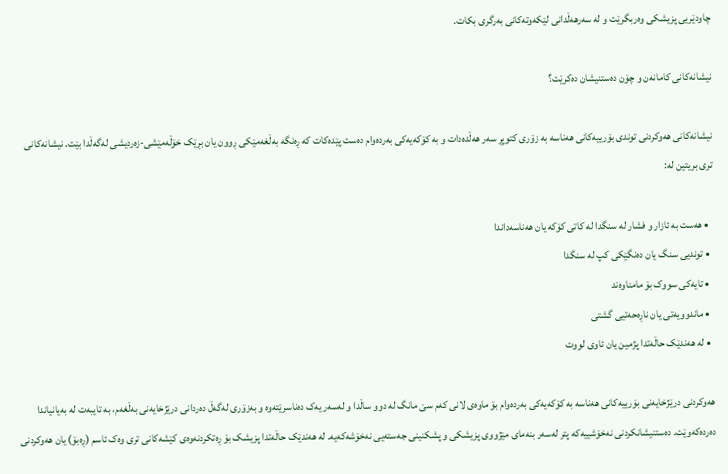چاودێریی پزیشکی وەربگرێت و لە سەرهەڵدانی لێکەوتەکانی بەرگری بکات.

نیشانەکانی کامانەن و چۆن دەستنیشان دەکرێت؟

نیشانەکانی هەوکردنی توندی بۆرییەکانی هەناسە بە زۆری کتوپڕ سەر هەڵدەدات و بە کۆکەیەکی بەردەوام دەست پێدەکات کە ڕەنگە بەڵغەمێکی ڕوون یان بڕێک خۆڵەمێشی-زەردیشی لەگەڵدا بێت. نیشانەکانی تری بریتین لە:

  • هەست بە ئازار و فشار لە سنگدا لە کاتی کۆکە یان هەناسەداندا
  • توندیی سنگ یان دەنگێکی کپ لە سنگدا
  • تایەکی سووک بۆ مامناوەند
  • ماندوویەتی یان ناڕەحەتیی گشتی
  • لە هەندێک حاڵەتدا پژمین یان ئاوی لووت

هەوکردنی درێژخایەنی بۆرییەکانی هەناسە بە کۆکەیەکی بەردەوام بۆ ماوەی لانی کەم سێ مانگ لە دوو ساڵدا و لەسەر یەک دەناسرێتەوە و بەزۆری لەگەڵ دەردانی درێژخایەنی بەڵغەم، بە تایبەت لە بەیانیاندا دەردەکەوێت. دەستنیشانکردنی نەخۆشییەکە پتر لەسەر بنەمای مێژووی پزیشکی و پشکنینی جەستەیی نەخۆشەکەیە. لە هەندێک حاڵەتدا پزیشک بۆ ڕەتکردنەوەی کێشەکانی تری وەک ئاسم (ڕەبۆ) یان هەوکردنی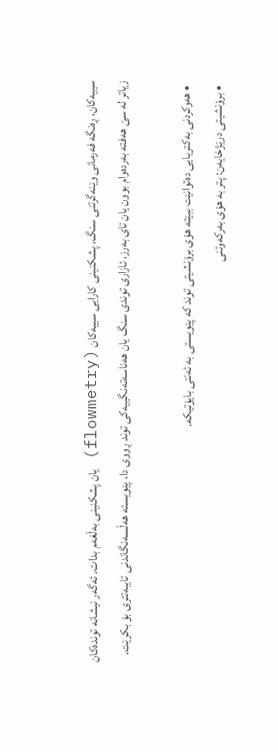سییەکان، ڕەنگە فەرمانی وێنەگرتنی سنگ، پشکنینی کارایی سییەکان (flowmetry) یان پشکنینی بەڵغەم بدات. ئەگەر نیشانە توندەکان زیاتر لە سێ هەفتە بەردەوام بوون یان تای بەرز، ئازاری توندی سنگ یان هەناسەتەنگییەکی توند ڕووی دا، پێویستە هەڵسەنگاندنی تایبەتتری بۆ بکرێت.

  • هەوکردنی بەکتریایی دەتوانێت ببێتە هۆی برۆنشیتی توند کە پێویستی بە ئەنتی بایۆتیکە.
  • برۆنشیتی درێژخایەن: پتر بە هۆی بەرکەوتنی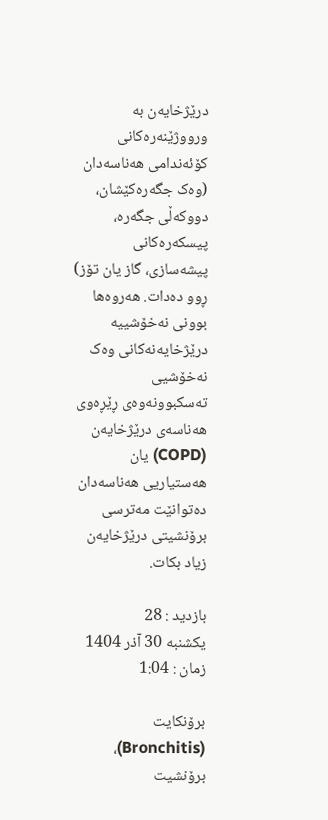درێژخایەن بە ورووژێنەرەکانی کۆئەندامی هەناسەدان (وەک جگەرەکێشان، دووکەڵی جگەرە، پیسکەرەکانی پیشەسازی، گاز یان تۆز) ڕوو دەدات. هەروەها بوونی نەخۆشییە درێژخایەنەکانی وەک نەخۆشیی تەسکبوونەوەی ڕێڕەوی هەناسەی درێژخایەن (COPD) یان هەستیاریی هەناسەدان دەتوانێت مەترسی برۆنشیتی درێژخایەن زیاد بکات.

بازدید : 28
يکشنبه 30 آذر 1404 زمان : 1:04

برۆنکایت (Bronchitis)، برۆنشیت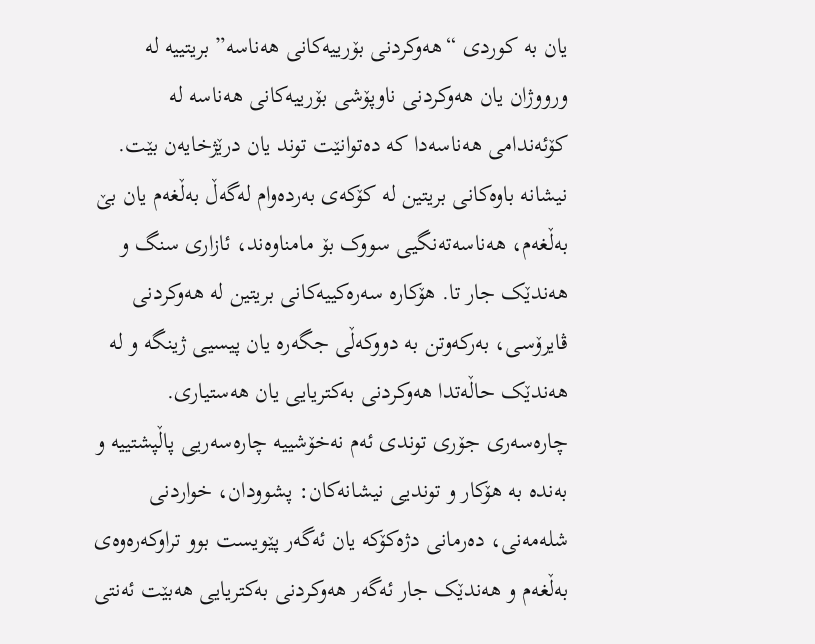یان بە کوردی “هەوکردنی بۆرییەکانی هەناسە” بریتییە لە ورووژان یان هەوکردنی ناوپۆشی بۆرییەکانی هەناسە لە کۆئەندامی هەناسەدا کە دەتوانێت توند یان درێژخایەن بێت. نیشانە باوەکانی بریتین لە کۆکەی بەردەوام لەگەڵ بەڵغەم یان بێ بەڵغەم، هەناسەتەنگیی سووک بۆ مامناوەند، ئازاری سنگ و هەندێک جار تا. هۆکارە سەرەکییەکانی بریتین لە هەوکردنی ڤایرۆسی، بەرکەوتن بە دووکەڵی جگەرە یان پیسیی ژینگە و لە هەندێک حاڵەتدا هەوکردنی بەکتریایی یان هەستیاری. چارەسەری جۆری توندی ئەم نەخۆشییە چارەسەریی پاڵپشتییە و بەندە بە هۆکار و توندیی نیشانەکان: پشوودان، خواردنی شلەمەنی، دەرمانی دژەکۆکە یان ئەگەر پێویست بوو تراوکەرەوەی بەڵغەم و هەندێک جار ئەگەر هەوکردنی بەکتریایی هەبێت ئەنتی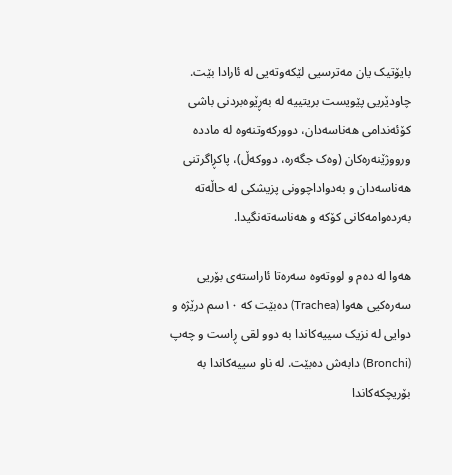بایۆتیک یان مەترسیی لێکەوتەیی لە ئارادا بێت. چاودێریی پێویست بریتییە لە بەڕێوەبردنی باشی کۆئەندامی هەناسەدان، دوورکەوتنەوە لە ماددە ورووژێنەرەکان (وەک جگەرە، دووکەڵ)، پاکڕاگرتنی هەناسەدان و بەدواداچوونی پزیشکی لە حاڵەتە بەردەوامەکانی کۆکە و هەناسەتەنگیدا.

هەوا لە دەم و لووتەوە سەرەتا ئاراستەی بۆریی سەرەکیی هەوا (Trachea) دەبێت کە ١٠سم درێژە و دوایی لە نزیک سییەکاندا بە دوو لقی ڕاست و چەپ (Bronchi) دابەش دەبێت. لە ناو سییەکاندا بە بۆریچکەکاندا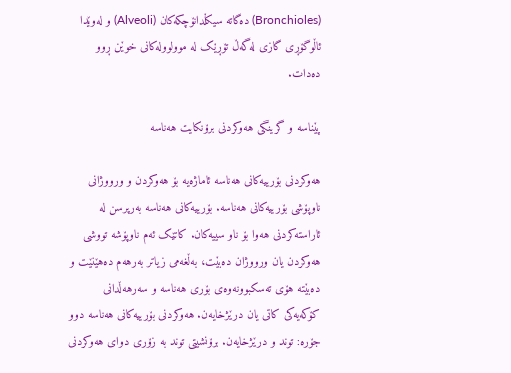(Bronchioles) دەگاتە سیکڵدانۆچکەکان (Alveoli) و لەوێدا ئاڵوگۆڕی گازی لەگەڵ تۆڕێک لە موولوولەکانی خوێن ڕوو دەدات.

پێناسە و گرینگی هەوکردنی برۆنکایت هەناسە

هەوکردنی بۆرییەکانی هەناسە ئاماژەیە بۆ هەوکردن و ورووژانی ناوپۆشی بۆرییەکانی هەناسە. بۆرییەکانی هەناسە بەرپرسن لە ئاراستەکردنی هەوا بۆ ناو سییەکان. کاتێک ئەم ناوپۆشە تووشی هەوکردن یان ورووژان دەبێت، بەڵغەمی زیاتر بەرهەم دەهێنێت و دەبێتە هۆی تەسکبوونەوەی بۆری هەناسە و سەرهەڵدانی کۆکەیەکی کاتی یان درێژخایەن. هەوکردنی بۆرییەکانی هەناسە دوو جۆرە: توند و درێژخایەن. برۆنشیتی توند بە زۆری دوای هەوکردنی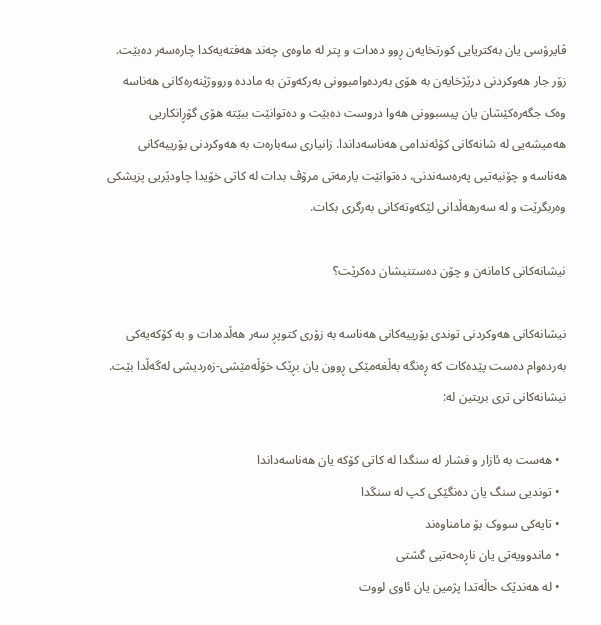ڤایرۆسی یان بەکتریایی کورتخایەن ڕوو دەدات و پتر لە ماوەی چەند هەفتەیەکدا چارەسەر دەبێت. زۆر جار هەوکردنی درێژخایەن بە هۆی بەردەوامبوونی بەرکەوتن بە ماددە ورووژێنەرەکانی هەناسە وەک جگەرەکێشان یان پیسبوونی هەوا دروست دەبێت و دەتوانێت ببێتە هۆی گۆڕانکاریی هەمیشەیی لە شانەکانی کۆئەندامی هەناسەداندا. زانیاری سەبارەت بە هەوکردنی بۆرییەکانی هەناسە و چۆنیەتیی پەرەسەندنی، دەتوانێت یارمەتی مرۆڤ بدات لە کاتی خۆیدا چاودێریی پزیشکی وەربگرێت و لە سەرهەڵدانی لێکەوتەکانی بەرگری بکات.

نیشانەکانی کامانەن و چۆن دەستنیشان دەکرێت؟

نیشانەکانی هەوکردنی توندی بۆرییەکانی هەناسە بە زۆری کتوپڕ سەر هەڵدەدات و بە کۆکەیەکی بەردەوام دەست پێدەکات کە ڕەنگە بەڵغەمێکی ڕوون یان بڕێک خۆڵەمێشی-زەردیشی لەگەڵدا بێت. نیشانەکانی تری بریتین لە:

  • هەست بە ئازار و فشار لە سنگدا لە کاتی کۆکە یان هەناسەداندا
  • توندیی سنگ یان دەنگێکی کپ لە سنگدا
  • تایەکی سووک بۆ مامناوەند
  • ماندوویەتی یان ناڕەحەتیی گشتی
  • لە هەندێک حاڵەتدا پژمین یان ئاوی لووت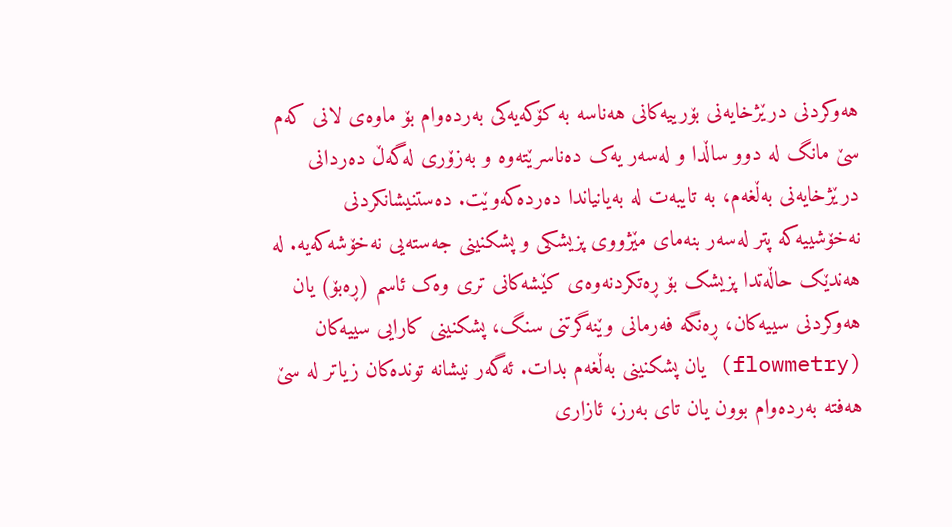هەوکردنی درێژخایەنی بۆرییەکانی هەناسە بە کۆکەیەکی بەردەوام بۆ ماوەی لانی کەم سێ مانگ لە دوو ساڵدا و لەسەر یەک دەناسرێتەوە و بەزۆری لەگەڵ دەردانی درێژخایەنی بەڵغەم، بە تایبەت لە بەیانیاندا دەردەکەوێت. دەستنیشانکردنی نەخۆشییەکە پتر لەسەر بنەمای مێژووی پزیشکی و پشکنینی جەستەیی نەخۆشەکەیە. لە هەندێک حاڵەتدا پزیشک بۆ ڕەتکردنەوەی کێشەکانی تری وەک ئاسم (ڕەبۆ) یان هەوکردنی سییەکان، ڕەنگە فەرمانی وێنەگرتنی سنگ، پشکنینی کارایی سییەکان (flowmetry) یان پشکنینی بەڵغەم بدات. ئەگەر نیشانە توندەکان زیاتر لە سێ هەفتە بەردەوام بوون یان تای بەرز، ئازاری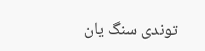توندی سنگ یان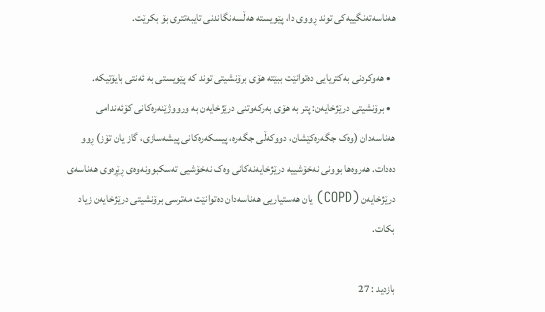هەناسەتەنگییەکی توند ڕووی دا، پێویستە هەڵسەنگاندنی تایبەتتری بۆ بکرێت.

  • هەوکردنی بەکتریایی دەتوانێت ببێتە هۆی برۆنشیتی توند کە پێویستی بە ئەنتی بایۆتیکە.
  • برۆنشیتی درێژخایەن: پتر بە هۆی بەرکەوتنی درێژخایەن بە ورووژێنەرەکانی کۆئەندامی هەناسەدان (وەک جگەرەکێشان، دووکەڵی جگەرە، پیسکەرەکانی پیشەسازی، گاز یان تۆز) ڕوو دەدات. هەروەها بوونی نەخۆشییە درێژخایەنەکانی وەک نەخۆشیی تەسکبوونەوەی ڕێڕەوی هەناسەی درێژخایەن (COPD) یان هەستیاریی هەناسەدان دەتوانێت مەترسی برۆنشیتی درێژخایەن زیاد بکات.

بازدید : 27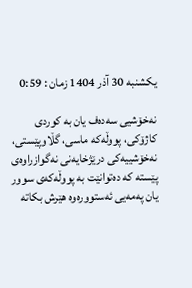يکشنبه 30 آذر 1404 زمان : 0:59

نەخۆشیی سەدەف یان بە کوردی کاژۆکی، پووڵەکە ماسی، گڵاوپێستی، نەخۆشییەکی درێژخایەنی نەگوازراوەی پێستە کە دەتوانێت بە پووڵەکەی سوور یان پەمەیی ئەستوورەوە هێرش بکاتە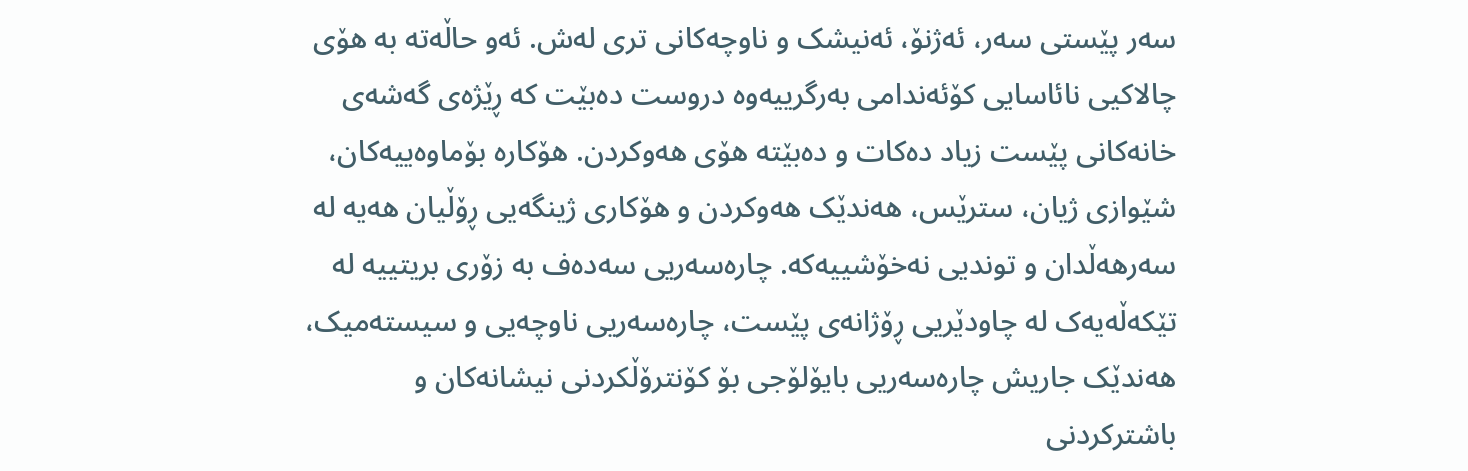سەر پێستی سەر، ئەژنۆ، ئەنیشک و ناوچەکانی تری لەش. ئەو حاڵەتە بە هۆی چالاکیی نائاسایی کۆئەندامی بەرگرییەوە دروست دەبێت کە ڕێژەی گەشەی خانەکانی پێست زیاد دەکات و دەبێتە هۆی هەوکردن. هۆکارە بۆماوەییەکان، شێوازی ژیان، سترێس، هەندێک هەوکردن و هۆکاری ژینگەیی ڕۆڵیان هەیە لە سەرهەڵدان و توندیی نەخۆشییەکە. چارەسەریی سەدەف بە زۆری بریتییە لە تێکەڵەیەک لە چاودێریی ڕۆژانەی پێست، چارەسەریی ناوچەیی و سیستەمیک، هەندێک جاریش چارەسەریی بایۆلۆجی بۆ کۆنترۆڵکردنی نیشانەکان و باشترکردنی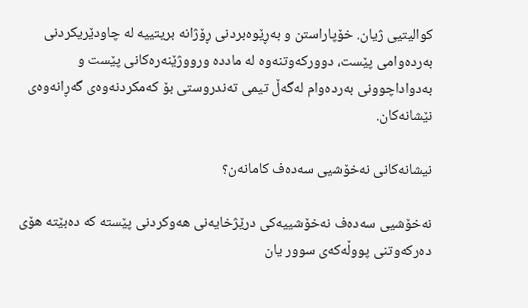کوالیتیی ژیان. خۆپاراستن و بەڕێوەبردنی ڕۆژانە بریتییە لە چاودێریکردنی بەردەوامی پێست، دوورکەوتنەوە لە ماددە ورووژێنەرەکانی پێست و بەدواداچوونی بەردەوام لەگەڵ تیمی تەندروستی بۆ کەمکردنەوەی گەڕانەوەی نێشانەکان.

نیشانەکانی نەخۆشیی سەدەف کامانەن؟

نەخۆشیی سەدەف نەخۆشییەکی درێژخایەنی هەوکردنی پێستە کە دەبێتە هۆی دەرکەوتنی پووڵەکەی سوور یان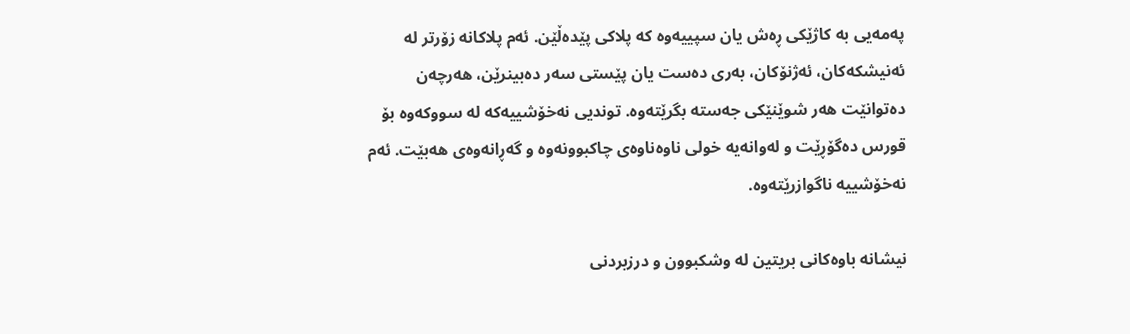پەمەیی بە کاژێکی ڕەش یان سپییەوە کە پلاکی پێدەڵێن. ئەم پلاکانە زۆرتر لە ئەنیشکەکان، ئەژنۆکان، بەری دەست یان پێستی سەر دەبینرێن، هەرچەن دەتوانێت هەر شوێنێکی جەستە بگرێتەوە. توندیی نەخۆشییەکە لە سووکەوە بۆ قورس دەگۆڕێت و لەوانەیە خولی ناوەناوەی چاکبوونەوە و گەڕانەوەی هەبێت. ئەم نەخۆشییە ناگوازرێتەوە.

نیشانە باوەکانی بریتین لە وشکبوون و درزبردنی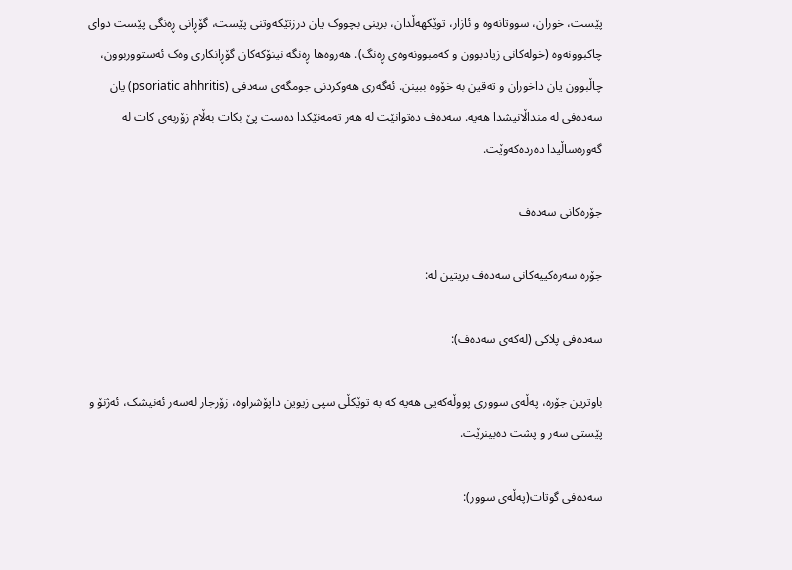پێست، خوران، سووتانەوە و ئازار، توێکهەڵدان، برینی بچووک یان درزتێکەوتنی پێست، گۆڕانی ڕەنگی پێست دوای چاکبوونەوە (خولەکانی زیادبوون و کەمبوونەوەی ڕەنگ). هەروەها ڕەنگە نینۆکەکان گۆڕانکاری وەک ئەستووربوون، چاڵبوون یان داخوران و تەقین بە خۆوە ببینن. ئەگەری هەوکردنی جومگەی سەدفی (psoriatic ahhritis) یان سەدەفی لە منداڵانیشدا هەیە. سەدەف دەتوانێت لە هەر تەمەنێکدا دەست پێ بکات بەڵام زۆربەی کات لە گەورەساڵیدا دەردەکەوێت.

جۆرەکانی سەدەف

جۆرە سەرەکییەکانی سەدەف بریتین لە:

سەدەفی پلاکی (لەکەی سەدەف):

باوترین جۆرە، پەڵەی سووری پووڵەکەیی هەیە کە بە توێکڵی سپی زیوین داپۆشراوە، زۆرجار لەسەر ئەنیشک، ئەژنۆ و پێستی سەر و پشت دەبینرێت.

سەدەفی گوتات(پەڵەی سوور):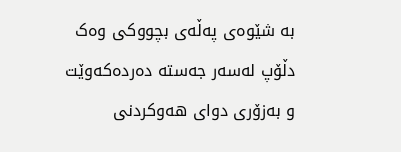بە شێوەی پەڵەی بچووکی وەک دڵۆپ لەسەر جەستە دەردەکەوێت و بەزۆری دوای هەوکردنی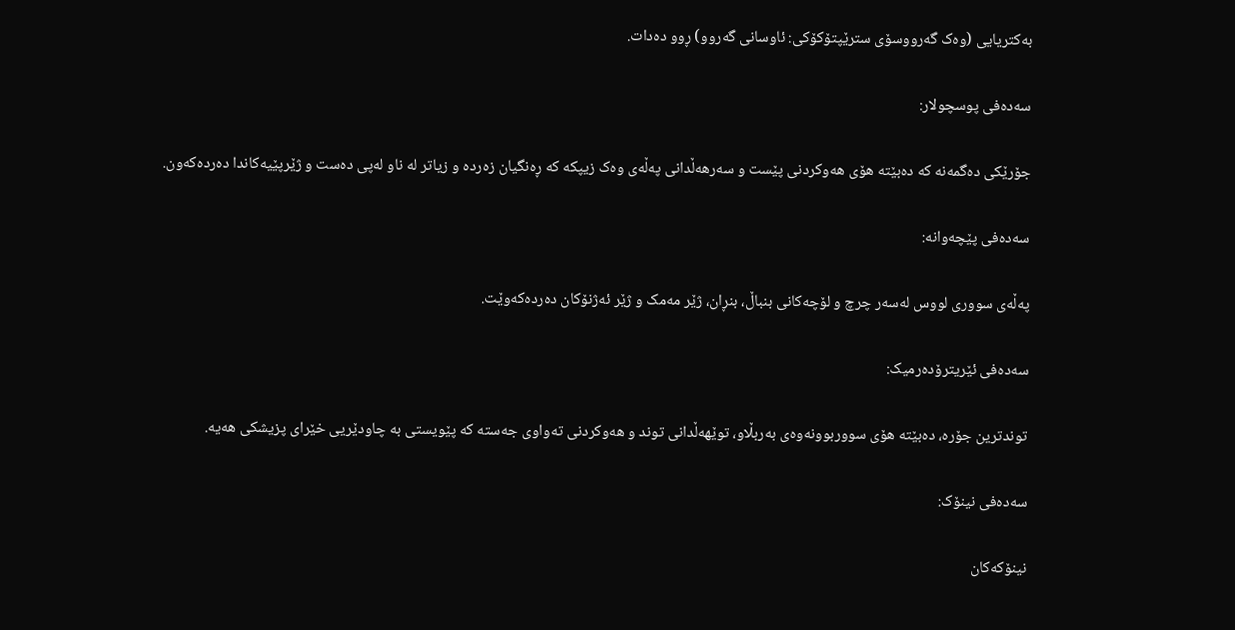بەکتریایی (وەک گەرووسۆی سترێپتۆکۆکی: ئاوسانی گەروو) ڕوو دەدات.

سەدەفی پوسچولار:

جۆرێکی دەگمەنە کە دەبێتە هۆی هەوکردنی پێست و سەرهەڵدانی پەڵەی وەک زیپکە کە ڕەنگیان زەردە و زیاتر لە ناو لەپی دەست و ژێرپێیەکاندا دەردەکەون.

سەدەفی پێچەوانە:

پەڵەی سووری لووس لەسەر چرچ و لۆچەکانی بنباڵ، بنڕان، ژێر مەمک و ژێر ئەژنۆکان دەردەکەوێت.

سەدەفی ئێریترۆدەرمیک:

توندترین جۆرە، دەبێتە هۆی سووربوونەوەی بەربڵاو، توێهەڵدانی توند و هەوکردنی تەواوی جەستە کە پێویستی بە چاودێریی خێرای پزیشکی هەیە.

سەدەفی نینۆک:

نینۆکەکان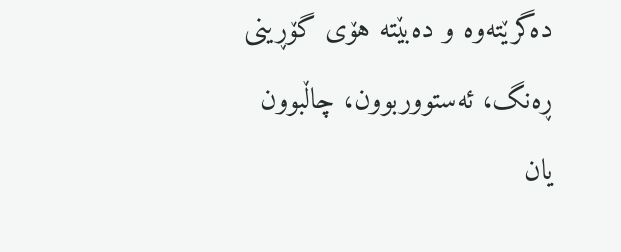دەگرێتەوە و دەبێتە هۆی گۆڕینی ڕەنگ، ئەستووربوون، چاڵبوون یان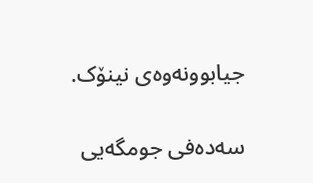جیابوونەوەی نینۆک.

سەدەفی جومگەیی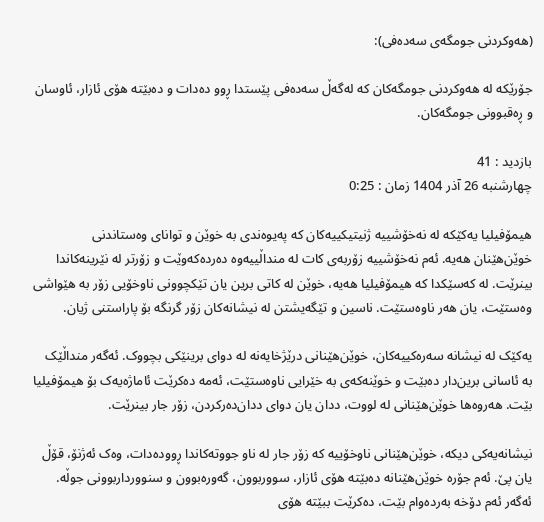(هەوکردنی جومگەی سەدەفی):

جۆرێکە لە هەوکردنی جومگەکان کە لەگەڵ سەدەفی پێستدا ڕوو دەدات و دەبێتە هۆی ئازار، ئاوسان و ڕەقبوونی جومگەکان.

بازدید : 41
چهارشنبه 26 آذر 1404 زمان : 0:25

هیمۆفیلیا یەکێکە لە نەخۆشییە ژنیتیکییەکان کە پەیوەندی بە خوێن و توانای وەستاندنی خوێن‌هێنان هەیە. ئەم نەخۆشییە زۆربەی کات لە منداڵییەوە دەردەکەوێت و زۆرتر لە نێرینەکاندا بینرێت. لە کەسێکدا کە هیمۆفیلیا هەیە، خوێن لە کاتی برین یان تێکچوونی ناوخۆیی زۆر بە هێواشی وەستێت، یان هەر ناوەستێت. ناسین و تێگەیشتن لە نیشانەکان زۆر گرنگە بۆ پاراستنی ژیان.

یەکێک لە نیشانە سەرەکییەکان، خوێن‌هێنانی درێژخایەنە لە دوای برینێکی بچووک. ئەگەر منداڵێک بە ئاسانی برین‌دار دەبێت و خوێنەکەی بە خێرایی ناوەستێت، ئەمە دەکرێت ئاماژەیەک بۆ هیمۆفیلیا بێت. هەروەها خوێن‌هێنانی لە لووت، ددان یان دوای ددان‌دەرکردن، زۆر جار بینرێت.

نیشانەیەکی دیکە، خوێن‌هێنانی ناوخۆییە کە زۆر جار لە ناو جووتەکاندا ڕوودەدات، وەک ئەژنۆ، قۆڵ یان پێ. ئەم جۆرە خوێن‌هێنانە دەبێتە هۆی ئازار، سووربوون، گەورەبوون و سنوورداربوونی جوڵە. ئەگەر ئەم دۆخە بەردەوام بێت، دەکرێت ببێتە هۆی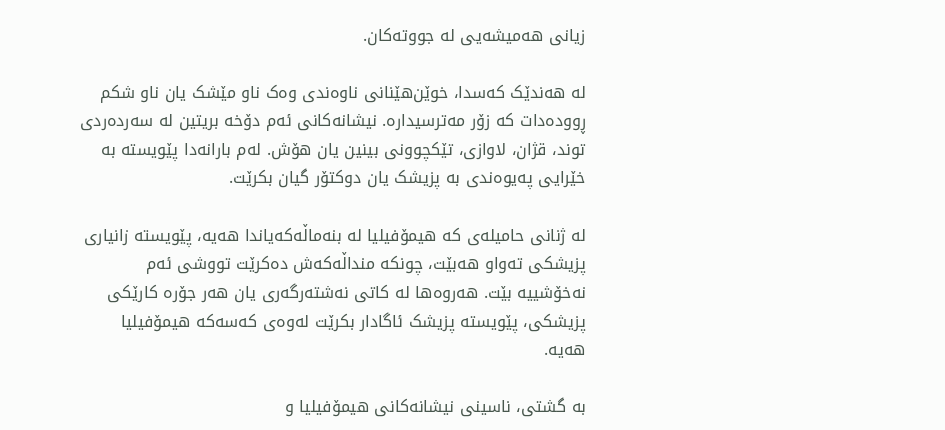زیانی هەمیشەیی لە جووتەکان.

لە هەندێک کەسدا، خوێن‌هێنانی ناوەندی وەک ناو مێشک یان ناو شکم ڕوودەدات کە زۆر مەترسیدارە. نیشانەکانی ئەم دۆخە بریتین لە سەردەردی توند، قژان، لاوازی، تێکچوونی بینین یان هۆش. لەم بارانەدا پێویستە بە خێرایی پەیوەندی بە پزیشک یان دوکتۆر گیان بکرێت.

لە ژنانی حامیلەی کە هیمۆفیلیا لە بنەماڵەکەیاندا هەیە، پێویستە زانیاری پزیشکی تەواو هەبێت، چونکە منداڵەکەش دەکرێت تووشی ئەم نەخۆشییە بێت. هەروەها لە کاتی نەشتەرگەری یان هەر جۆرە کارێکی پزیشکی، پێویستە پزیشک ئاگادار بکرێت لەوەی کەسەکە هیمۆفیلیا هەیە.

بە گشتی، ناسینی نیشانەکانی هیمۆفیلیا و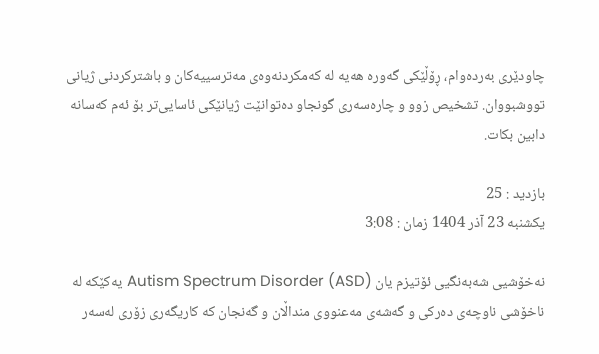چاودێری بەردەوام، ڕۆڵێکی گەورە هەیە لە کەمکردنەوەی مەترسییەکان و باشترکردنی ژیانی تووشبووان. تشخیص زوو و چارەسەری گونجاو دەتوانێت ژیانێکی ئاسایی‌تر بۆ ئەم کەسانە دابین بکات.

بازدید : 25
يکشنبه 23 آذر 1404 زمان : 3:08

نەخۆشیی شەبەنگیی ئۆتیزم یان Autism Spectrum Disorder (ASD) یەکێکە لە ناخۆشی ناوچەی دەرکی و گەشەی مەعنووی منداڵان و گەنجان کە کاریگەری زۆری لەسەر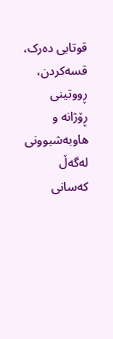قوتابی دەرک، قسەکردن، ڕووتینی ڕۆژانە و هاوبەشبوونی لەگەڵ کەسانی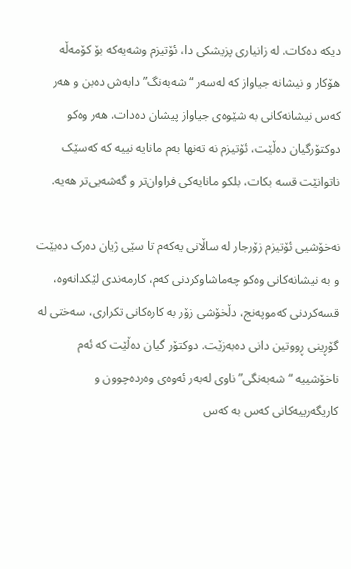دیکە دەکات. لە زانیاری پزیشکی دا، ئۆتیزم وشەیەکە بۆ کۆمەڵە هۆکار و نیشانە جیاواز کە لەسەر “شەبەنگ” دابەش دەبن و هەر کەس نیشانەکانی بە شێوەی جیاواز پیشان دەدات. هەر وەکو دوکتۆرگیان دەڵێت، ئۆتیزم نە تەنها بەم مانایە نییە کە کەسێک ناتوانێت قسە بکات، بلکو مانایەکی فراوان‌تر و گەشەیی‌تر هەیە.

نەخۆشیی ئۆتیزم زۆرجار لە ساڵانی یەکەم تا سێی ژیان دەرک دەبێت و بە نیشانەکانی وەکو چەماشاوکردنی کەم، کارمەندی لێکدانەوە، قسەکردنی کەموپەنج، دڵخۆشی زۆر بە کارەکانی تکراری، سەختی لە گۆڕینی ڕووتین دانی دەبەزێت. دوکتۆر گیان دەڵێت کە ئەم ناخۆشییە “شەبەنگی” ناوی لەبەر ئەوەی وەردەچوون و کاریگەرییەکانی کەس بە کەس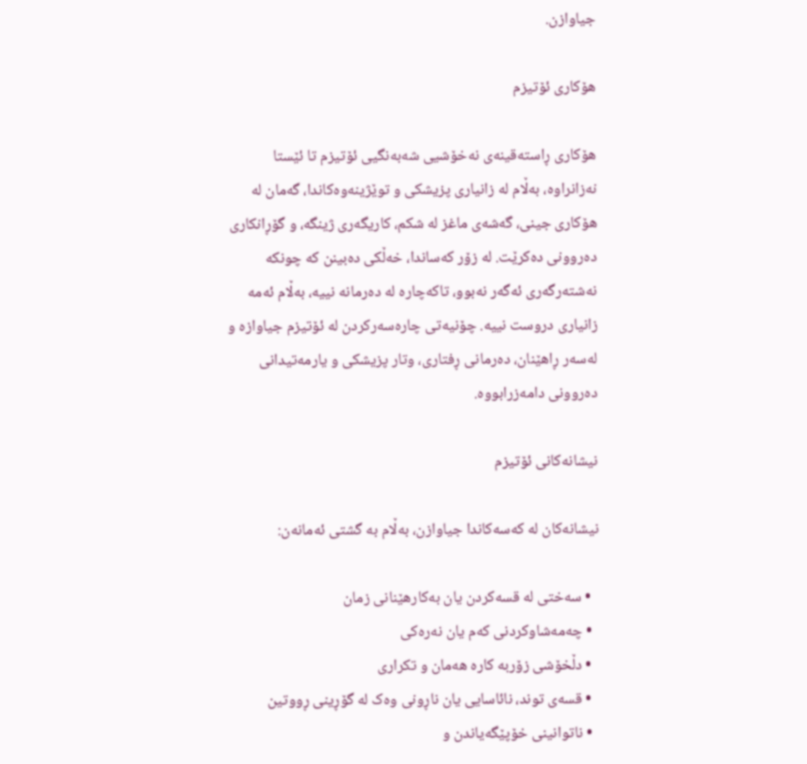جیاوازن.

هۆکاری ئۆتیزم

هۆکاری ڕاستەقینەی نەخۆشیی شەبەنگیی ئۆتیزم تا ئێستا نەزانراوە، بەڵام لە زانیاری پزیشکی و توێژینەوەکاندا، گەمان لە هۆکاری جینی، گەشەی ماغز لە شکم، کاریگەری ژینگە، و گۆڕانکاری دەروونی دەکرێت. لە زۆر کەساندا، خەڵکی دەبینن کە چونکە نەشتەرگەری ئەگەر نەبوو، تاکەچارە لە دەرمانە نییە، بەڵام ئەمە زانیاری دروست نییە. چۆنیەتی چارەسەرکردن لە ئۆتیزم جیاوازە و لەسەر ڕاهێنان، دەرمانی ڕفتاری، وتار پزیشکی و یارمەتیدانی دەروونی دامەزرابووە.

نیشانەکانی ئۆتیزم

نیشانەکان لە کەسەکاندا جیاوازن، بەڵام بە گشتی ئەمانەن:

  • سەختی لە قسەکردن یان بەکارهێنانی زمان
  • چەمەشاوکردنی کەم یان نەرەکی
  • دڵخۆشی زۆربە کارە هەمان و تکراری
  • قسەی توند، نائاسایی یان ناڕونی وەک لە گۆڕینی ڕووتین
  • ناتوانینی خۆپێگەیاندن و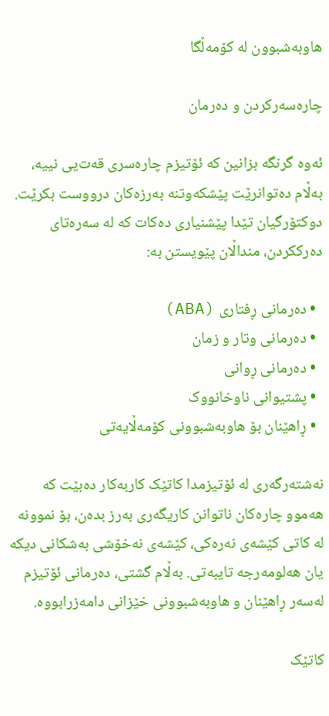هاوبەشبوون لە کۆمەڵگا

چارەسەرکردن و دەرمان

ئەوە گرنگە بزانین کە ئۆتیزم چارەسری قەت‌یی نییە، بەڵام دەتوانرێت پێشکەوتنە بەرزەکان درووست بکرێت. دوکتۆرگیان تێدا پێشنیاری دەکات کە لە سەرەتای دەرککردن، منداڵان پێویستن بە:

  • دەرمانی ڕفتاری (ABA)
  • دەرمانی وتار و زمان
  • دەرمانی ڕوانی
  • پشتیوانی ناوخانووک
  • ڕاهێنان بۆ هاوبەشبوونی کۆمەڵایەتی

نەشتەرگەری لە ئۆتیزمدا کاتێک کاربەکار دەبێت کە هەموو چارەکان ناتوانن کاریگەری بەرز بدەن، بۆ نموونە لە کاتی کێشەی نەرەکی، کێشەی نەخۆشی بەشکانی دیکە یان هەلومەرجە تایبەتی. بەڵام گشتی، دەرمانی ئۆتیزم لەسەر ڕاهێنان و هاوبەشبوونی خێزانی دامەزرابووە.

کاتێک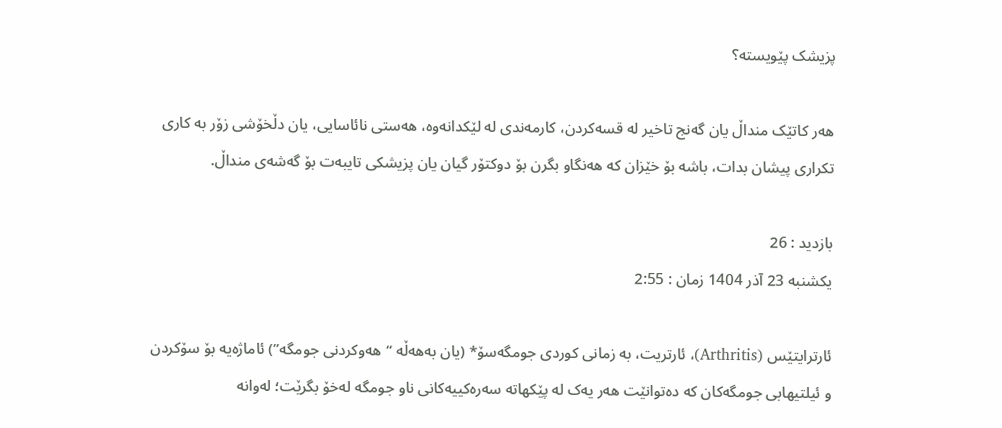پزیشک پێویستە؟

هەر کاتێک منداڵ یان گەنج تاخیر لە قسەکردن، کارمەندی لە لێکدانەوە، هەستی نائاسایی، یان دڵخۆشی زۆر بە کاری تکراری پیشان بدات، باشە بۆ خێزان کە هەنگاو بگرن بۆ دوکتۆر گیان یان پزیشکی تایبەت بۆ گەشەی منداڵ.

بازدید : 26
يکشنبه 23 آذر 1404 زمان : 2:55

ئارترایتێس (Arthritis)، ئارتریت، بە زمانی کوردی جومگەسۆ* (یان بەهەڵە “هەوکردنی جومگە”) ئاماژەیە بۆ سۆکردن و ئیلتیهابی جومگەکان کە دەتوانێت هەر یەک لە پێکهاتە سەرەکییەکانی ناو جومگە لەخۆ بگرێت؛ لەوانە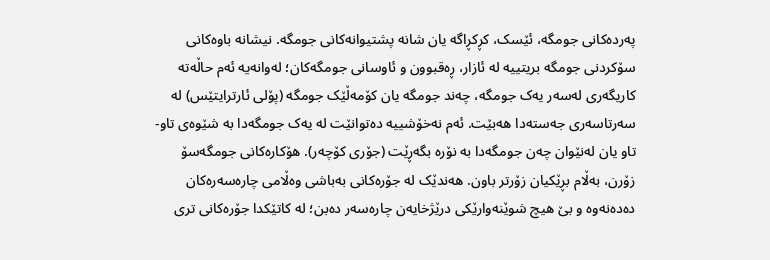پەردەکانی جومگە، ئێسک، کڕکڕاگە یان شانە پشتیوانەکانی جومگە. نیشانە باوەکانی سۆکردنی جومگە بریتییە لە ئازار، ڕەقبوون و ئاوسانی جومگەکان؛ لەوانەیە ئەم حاڵەتە کاریگەری لەسەر یەک جومگە، چەند جومگە یان کۆمەڵێک جومگە (پۆلی ئارترایتێس) لە سەرتاسەری جەستەدا هەبێت. ئەم نەخۆشییە دەتوانێت لە یەک جومگەدا بە شێوەی تاو-تاو یان لەنێوان چەن جومگەدا بە نۆرە بگەڕێت (جۆری کۆچەر). هۆکارەکانی جومگەسۆ زۆرن، بەڵام بڕێکیان زۆرتر باون. هەندێک لە جۆرەکانی بەباشی وەڵامی چارەسەرەکان دەدەنەوە و بێ هیچ شوێنەوارێکی درێژخایەن چارەسەر دەبن؛ لە کاتێکدا جۆرەکانی تری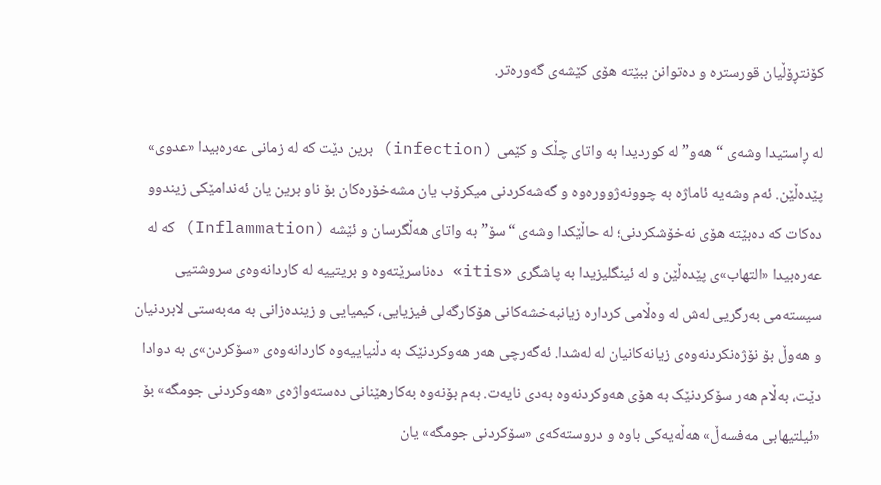کۆنتڕۆڵیان قورسترە و دەتوانن ببێتە هۆی کێشەی گەورەتر.

لە ڕاستیدا وشەی “هەو” لە کوردیدا بە واتای چڵک و کێمی (infection) برین دێت کە لە زمانی عەرەبیدا «عدوى» پێدەڵێن. ئەم وشەیە ئاماژە بە چوونەژوورەوە و گەشەکردنی میکرۆب یان مشەخۆرەکان بۆ ناو برین یان ئەندامێکی زیندوو دەکات کە دەبێتە هۆی نەخۆشکردنی؛ لە حاڵێکدا وشەی “سۆ” بە واتای هەڵگرسان و ئێشە (Inflammation) کە لە عەرەبیدا «التهاب»ی پێدەڵێن و لە ئینگلیزیدا بە پاشگری «itis» دەناسرێتەوە و بریتییە لە کاردانەوەی سروشتیی سیستەمی بەرگریی لەش لە وەڵامی کردارە زیانبەخشەکانی هۆکارگەلی فیزیایی، کیمیایی و زیندەزانی بە مەبەستی لابردنیان و هەوڵ بۆ نۆژەنکردنەوەی زیانەکانیان لە لەشدا. ئەگەرچی هەر هەوکردنێک بە دڵنیاییەوە کاردانەوەی «سۆکردن»ی بە دوادا دێت، بەڵام هەر سۆکردنێک بە هۆی هەوکردنەوە بەدی نایەت. بەم بۆنەوە بەکارهێنانی دەستەواژەی «هەوکردنی جومگە» بۆ «ئیلتیهابی مەفسەڵ» هەڵەیەکی باوە و دروستەکەی «سۆکردنی جومگە» یان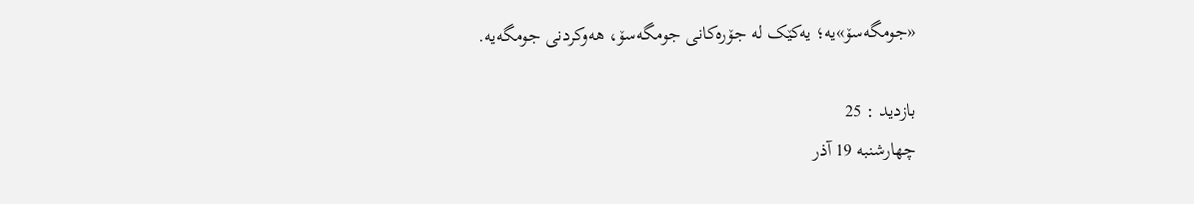«جومگەسۆ»یە؛ یەکێک لە جۆرەکانی جومگەسۆ، هەوکردنی جومگەیە.

بازدید : 25
چهارشنبه 19 آذر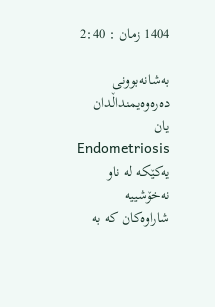1404 زمان : 2:40

بەشانەبوونی دەرەوەیمنداڵدان یان Endometriosis یەکێکە لە ناو نەخۆشییە شاراوەکان کە بە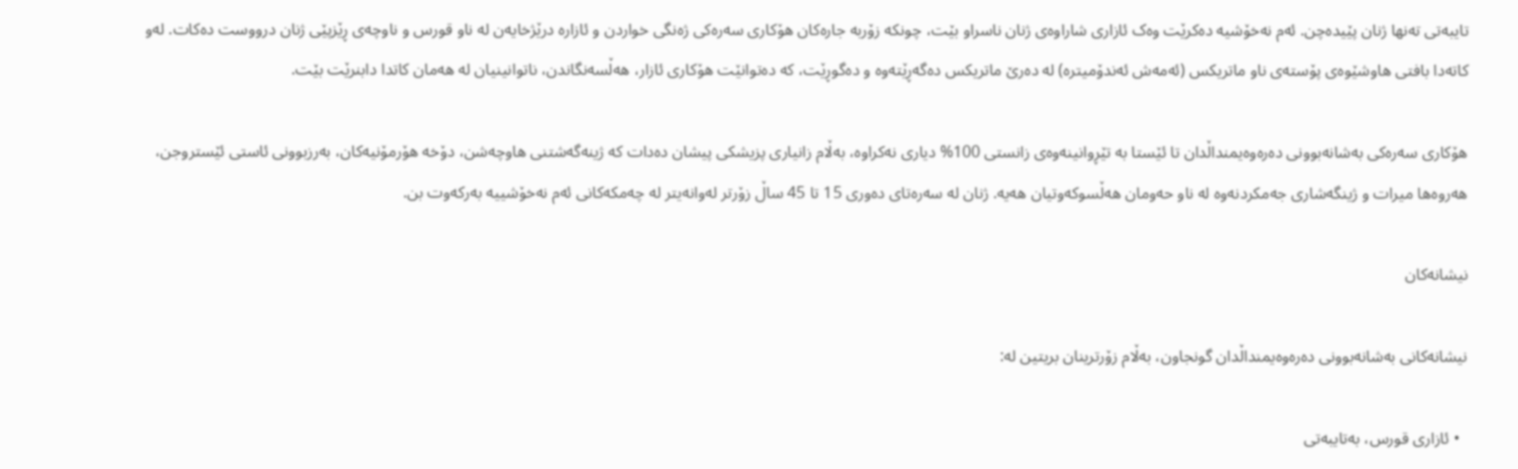تایبەتی تەنها ژنان پێیدەچن. ئەم نەخۆشیه‌ دەکرێت وەک ئازاری شاراوەی ژنان ناسراو بێت، چونکە زۆربه‌ جارەکان هۆکاری سەرەکی ژەنگی خواردن و ئازارە درێژخایەن لە ناو قورس و ناوچەی ڕێزپێی ژنان درووست دەکات. لەو کاتەدا بافتی هاوشێوەی پۆستەی ناو ماتریکس (ئەمەش ئەندۆمیترە) لە دەرێ ماتریکس دەگەڕێتەوە و دەگوڕێت، کە دەتوانێت هۆکاری ئازار، هەڵسەنگاندن، ناتوانینیان لە هەمان کاتدا دابنرێت بێت.

هۆکاری سەرەکی بەشانەبوونی دەرەوەیمنداڵدان تا ئێستا بە تێڕوانینەوەی زانستی 100% دیاری نەکراوە، بەڵام زانیاری پزیشکی پیشان دەدات کە ژینەگەشتنی هاوچەشن، دۆخە هۆرمۆنیەکان، بەرزبوونی ئاستی ئێستروجن، هەروەها میرات و ژینگەشاری جەمکردنەوە لە ناو حەومان هەڵسوکەوتیان هەیە. ژنان لە سەرەتای دەوری 15 تا 45 ساڵ زۆرتر لەوانەیتر لە چەمکەکانی ئەم نەخۆشییە بەرکەوت بن.

نیشانەکان

نیشانەکانی بەشانەبوونی دەرەوەیمنداڵدان گونجاون، بەڵام زۆرترینان بریتین لە:

  • ئازاری قورس، بەتایبەتی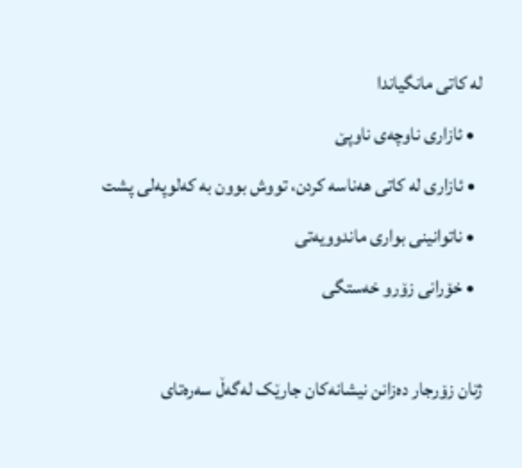لە کاتی مانگیاندا
  • ئازاری ناوچەی ناوپێ
  • ئازاری لە کاتی هەناسە کردن، تووش بوون بە کەلوپەلی پشت
  • ناتوانینی بواری ماندوویەتی
  • خۆرانی زۆرو خەستگی

ژنان زۆرجار دەزانن نیشانەکان جارێک لەگەڵ سەرەتای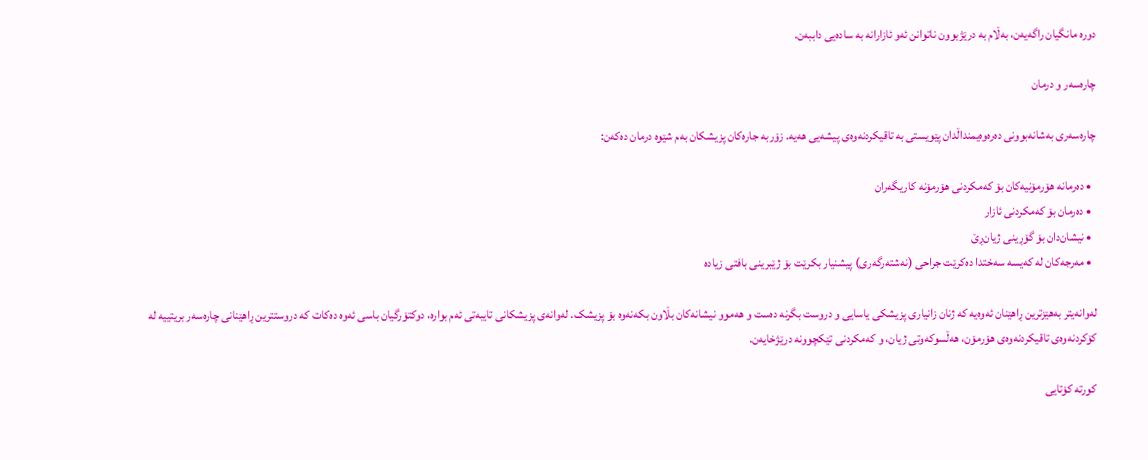دورە مانگیان راگەیەن، بەڵام بە درێژبوون ناتوانن ئەو ئازارانە بە سادەیی داببەن.

چارەسەر و درمان

چارەسەری بەشانەبوونی دەرەوەیمنداڵدان پێویستی بە تاقیکردنەوەی پیشەیی هەیە. زۆربە جارەکان پزیشکان بەم شێوە درمان دەکەن:

  • دەرمانە هۆرمۆنیەکان بۆ کەمکردنی هۆرمۆنە کاریگەران
  • دەرمان بۆ کەمکردنی ئازار
  • نیشان‌دان بۆ گۆڕینی ژیان‌ڕێ
  • مەرجەکان لە کەیسە سەختدا دەکرێت جراحی (نەشتەرگەری) پیشنیار بکرێت بۆ ژێبرینی بافتی زیادە

لەوانەیتر بەهێزترین ڕاهێنان ئەوەیە کە ژنان زانیاری پزیشکی یاسایی و دروست بگرنە دەست و ھەموو نیشانەکان بڵاون بکەنەوە بۆ پزیشک. لەوانەی پزیشکانی تایبەتی ئەم بوارە، دوکتۆرگیان باسی ئەوە دەکات کە دروستترین ڕاهێنانی چارەسەر بریتییە لە کۆکردنەوەی تاقیکردنەوەی هۆرمۆن، هەڵسوکەوتی ژیان، و کەمکردنی تێکچوونە درێژخایەن.

کورتە کۆتایی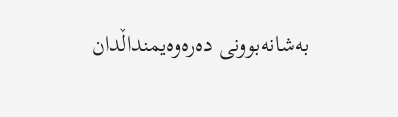بەشانەبوونی دەرەوەیمنداڵدان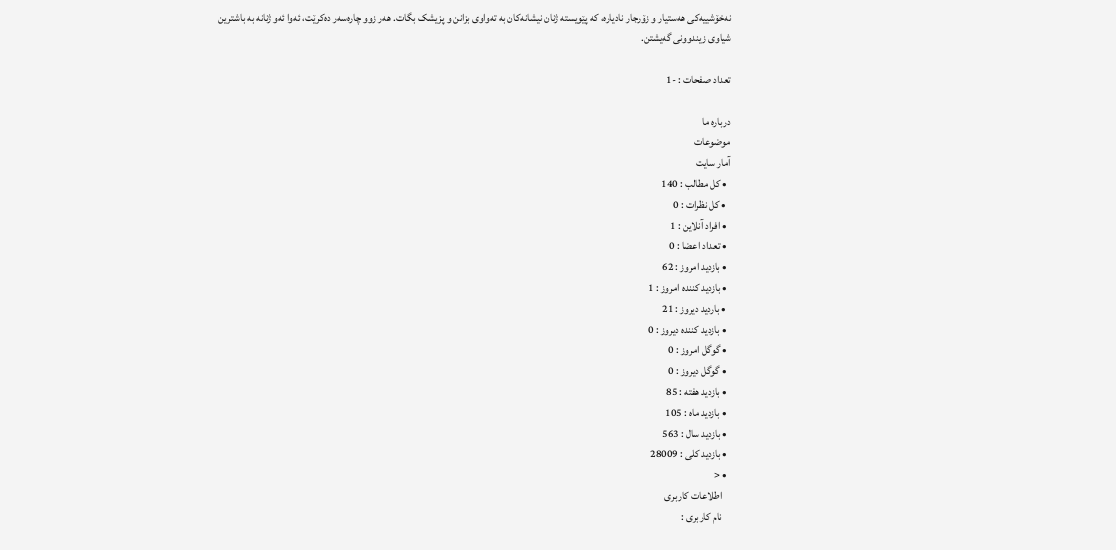نەخۆشییەکی هەستیار و زۆرجار نادیارە، کە پێویستە ژنان نیشانەکان بە تەواوی بزانن و پزیشک بگات. هەر زوو چارەسەر دەکرێت، ئەوا ئەو ژنانە بە باشترین شیاوی زیندوونی گەیشتن.

تعداد صفحات : -1

درباره ما
موضوعات
آمار سایت
  • کل مطالب : 140
  • کل نظرات : 0
  • افراد آنلاین : 1
  • تعداد اعضا : 0
  • بازدید امروز : 62
  • بازدید کننده امروز : 1
  • باردید دیروز : 21
  • بازدید کننده دیروز : 0
  • گوگل امروز : 0
  • گوگل دیروز : 0
  • بازدید هفته : 85
  • بازدید ماه : 105
  • بازدید سال : 563
  • بازدید کلی : 28009
  • <
    اطلاعات کاربری
    نام کاربری :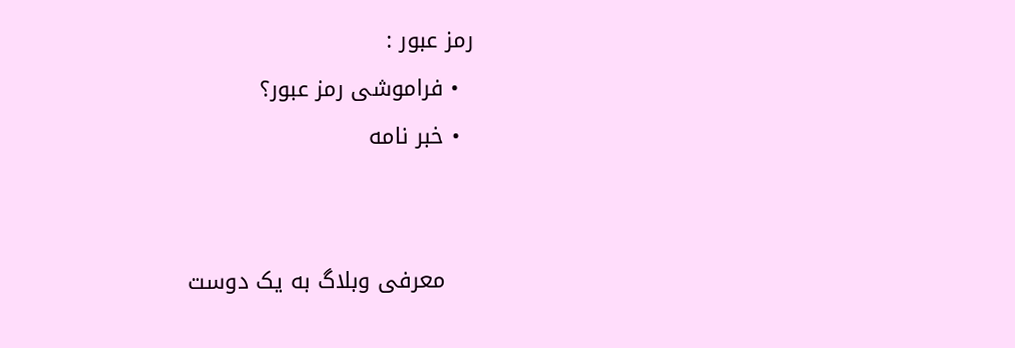رمز عبور :
  • فراموشی رمز عبور؟
  • خبر نامه


    معرفی وبلاگ به یک دوست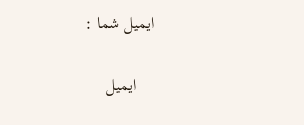ایمیل شما :

    ایمیل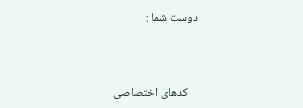دوست شما :



    کدهای اختصاصی